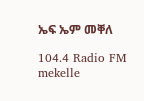ኤፍ ኤም መቐለ

104.4 Radio FM mekelle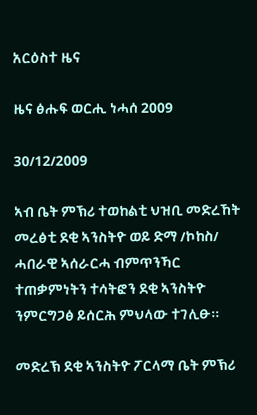አርዕስተ ዜና

ዜና ፅሑፍ ወርሒ ነሓሰ 2009

30/12/2009

ኣብ ቤት ምኽሪ ተወከልቲ ህዝቢ መድረኸት መረፅቲ ደቂ ኣንስትዮ ወይ ድማ /ኮከስ/ ሓበራዊ ኣሰራርሓ ብምጥንኻር ተጠቃምነትን ተሳትፎን ደቂ ኣንስትዮ ንምርግጋፅ ይሰርሕ ምህላው ተገሊፁ፡፡

መድረኽ ደቂ ኣንስትዮ ፖርላማ ቤት ምኽሪ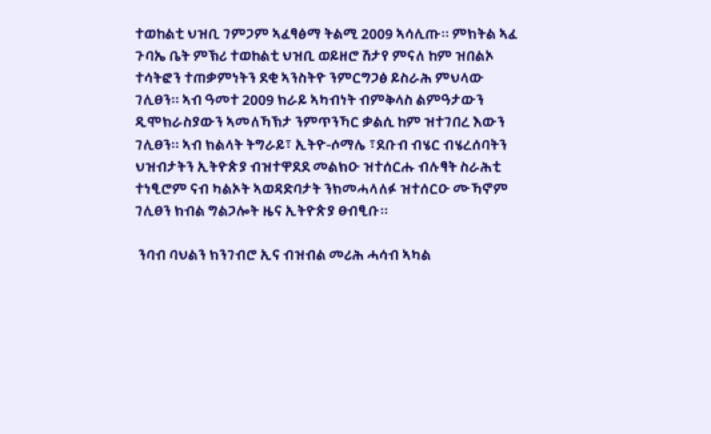ተወከልቲ ህዝቢ ገምጋም ኣፈፃፅማ ትልሚ 2009 ኣሳሊጡ፡፡ ምክትል ኣፈ ጉባኤ ቤት ምኽሪ ተወከልቲ ህዝቢ ወይዘሮ ሽታየ ምናለ ከም ዝበልኦ ተሳትፎን ተጠቃምነትን ደቂ ኣንስትዮ ንምርግጋፅ ይስራሕ ምህላው ገሊፀን፡፡ ኣብ ዓመተ 2009 ክራይ ኣካብነት ብምቅላስ ልምዓታውን ዲሞክራስያውን ኣመለኻኽታ ንምጥንኻር ቃልሲ ከም ዝተገበረ እውን ገሊፀን፡፡ ኣብ ክልላት ትግራይ፣ ኢትዮ-ሶማሌ ፣ደቡብ ብሄር ብሄረሰባትን ህዝብታትን ኢትዮጵያ ብዝተዋደደ መልክዑ ዝተሰርሑ ብሉፃት ስራሕቲ ተነፂሮም ናብ ካልኦት ኣወዳድባታት ንክመሓላለፉ ዝተሰርዑ ሙኻኖም ገሊፀን ክብል ግልጋሎት ዜና ኢትዮጵያ ፀብፂቡ፡፡

 ንባብ ባህልን ክንገብሮ ኢና ብዝብል መሪሕ ሓሳብ ኣካል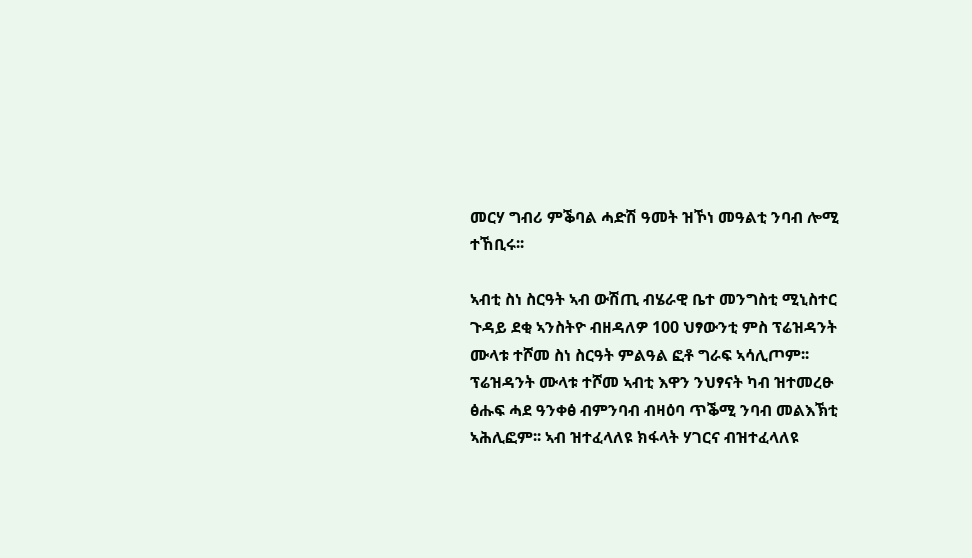መርሃ ግብሪ ምቕባል ሓድሽ ዓመት ዝኾነ መዓልቲ ንባብ ሎሚ ተኸቢሩ፡፡

ኣብቲ ስነ ስርዓት ኣብ ውሽጢ ብሄራዊ ቤተ መንግስቲ ሚኒስተር ጉዳይ ደቂ ኣንስትዮ ብዘዳለዎ 100 ህፃውንቲ ምስ ፕሬዝዳንት ሙላቱ ተሾመ ስነ ስርዓት ምልዓል ፎቶ ግራፍ ኣሳሊጦም፡፡ ፕሬዝዳንት ሙላቱ ተሾመ ኣብቲ እዋን ንህፃናት ካብ ዝተመረፁ ፅሑፍ ሓደ ዓንቀፅ ብምንባብ ብዛዕባ ጥቕሚ ንባብ መልእኽቲ ኣሕሊፎም፡፡ ኣብ ዝተፈላለዩ ክፋላት ሃገርና ብዝተፈላለዩ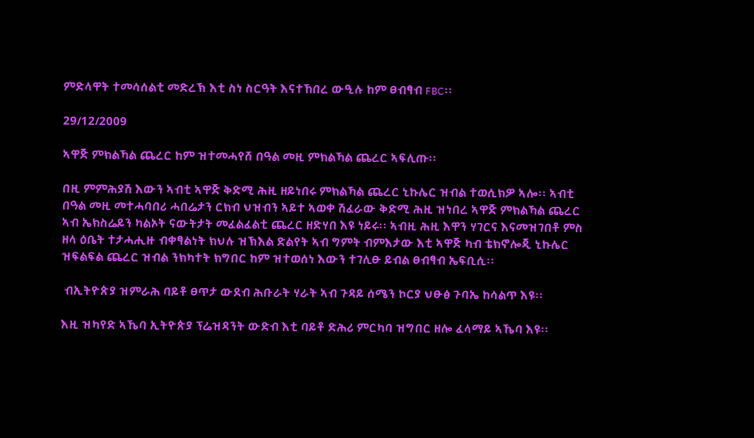ምድላዋት ተመሳሰልቲ መድረኽ እቲ ስነ ስርዓት እናተኸበረ ውዒሉ ከም ፀብፃብ FBC፡፡

29/12/2009

ኣዋጅ ምክልኻል ጨረር ከም ዝተመሓየሸ በዓል መዚ ምክልኻል ጨረር ኣፍሊጡ፡፡

በዚ ምምሕያሽ እውን ኣብቲ ኣዋጅ ቅድሚ ሕዚ ዘይነበሩ ምክልኻል ጨረር ኒኩሌር ዝብል ተወሲክዎ ኣሎ፡፡ ኣብቲ በዓል መዚ መተሓባበሪ ሓበሬታን ርክብ ህዝብን ኣይተ ኣወቀ ሽፈራው ቅድሚ ሕዚ ዝነበረ ኣዋጅ ምክልኻል ጨረር ኣብ ኤክስሬይን ካልኦት ናውትታት መፈልፈልቲ ጨረር ዘድሃበ እዩ ነይሩ፡፡ ኣብዚ ሕዚ እዋን ሃገርና እናመዝገበቶ ምስ ዘላ ዕቤት ተታሓሒዙ ብቀፃልነት ክህሉ ዝኽእል ድልየት ኣብ ግምት ብምእታው እቲ ኣዋጅ ካብ ቴክኖሎጂ ኒኩሌር ዝፍልፍል ጨረር ዝብል ንክካተት ክግበር ከም ዝተወሰነ እውን ተገሊፁ ይብል ፀብፃብ ኤፍቢሲ፡፡

 ብኢትዮጵያ ዝምራሕ ባይቶ ፀጥታ ውደብ ሕቡራት ሃራት ኣብ ጉዳይ ሰሜን ኮርያ ህፁፅ ጉባኤ ከሳልጥ እዩ፡፡

እዚ ዝካየድ ኣኼባ ኢትዮጵያ ፕሬዝዳንት ውድብ እቲ ባይቶ ድሕሪ ምርካባ ዝግበር ዘሎ ፈላማይ ኣኼባ እዩ፡፡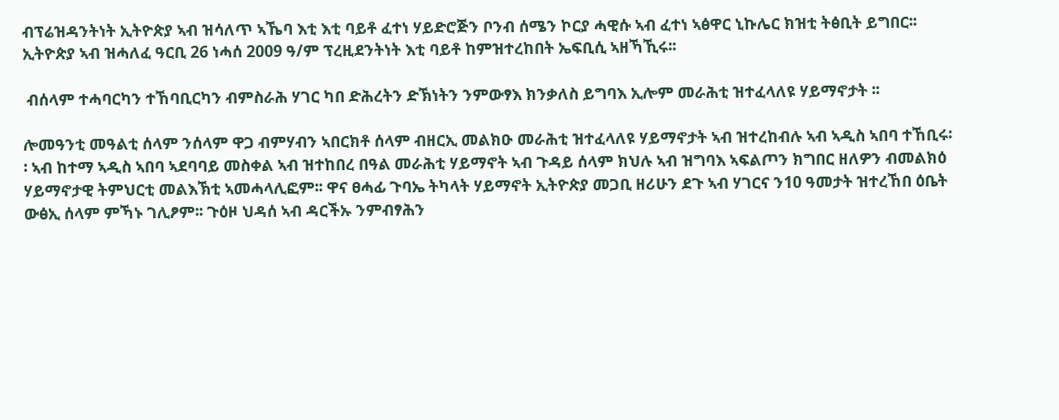ብፕሬዝዳንትነት ኢትዮጵያ ኣብ ዝሳለጥ ኣኼባ እቲ እቲ ባይቶ ፈተነ ሃይድሮጅን ቦንብ ሰሜን ኮርያ ሓዊሱ ኣብ ፈተነ ኣፅዋር ኒኩሌር ክዝቲ ትፅቢት ይግበር፡፡ ኢትዮጵያ ኣብ ዝሓለፈ ዓርቢ 26 ነሓሰ 2009 ዓ/ም ፕረዚደንትነት እቲ ባይቶ ከምዝተረከበት ኤፍቢሲ ኣዘኻኺሩ፡፡

 ብሰላም ተሓባርካን ተኸባቢርካን ብምስራሕ ሃገር ካበ ድሕረትን ድኽነትን ንምውፃእ ክንቃለስ ይግባእ ኢሎም መራሕቲ ዝተፈላለዩ ሃይማኖታት ፡፡

ሎመዓንቲ መዓልቲ ሰላም ንሰላም ዋጋ ብምሃብን ኣበርክቶ ሰላም ብዘርኢ መልክዑ መራሕቲ ዝተፈላለዩ ሃይማኖታት ኣብ ዝተረከብሉ ኣብ ኣዲስ ኣበባ ተኸቢሩ፡፡ ኣብ ከተማ ኣዲስ ኣበባ ኣደባባይ መስቀል ኣብ ዝተከበረ በዓል መራሕቲ ሃይማኖት ኣብ ጉዳይ ሰላም ክህሉ ኣብ ዝግባእ ኣፍልጦን ክግበር ዘለዎን ብመልክዕ ሃይማኖታዊ ትምህርቲ መልእኽቲ ኣመሓላሊፎም፡፡ ዋና ፀሓፊ ጉባኤ ትካላት ሃይማኖት ኢትዮጵያ መጋቢ ዘሪሁን ደጉ ኣብ ሃገርና ን10 ዓመታት ዝተረኸበ ዕቤት ውፅኢ ሰላም ምኻኑ ገሊፆም፡፡ ጉዕዞ ህዳሰ ኣብ ዳርችኡ ንምብፃሕን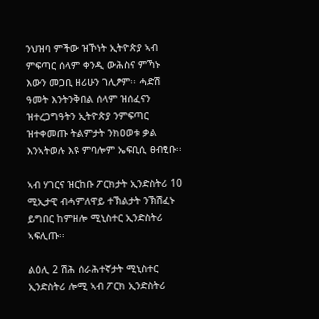ንህዝባ ምችው ዝኾነት ኢትዮጵያ ኣብ ምፍጣር ሰላም ቀንዲ ውሕስና ምኻኑ እውን መጋቢ ዘሪሁን ገሊፆም፡፡ ሓድሽ ዓመት እንትንቅበል ሰላም ዝሰፈናን ዝተረጋግዓትን ኢትዮጵያ ንምፍጣር ዝተቀመጡ ትልምታት ንክዐወቱ ቃል እንኣትወሉ እዩ ምባሎም ኤፍቢሲ ፀብፂቡ፡፡

ኣብ ሃገርና ዝርከቡ ፖርክታት ኢንድስትሪ 10 ሚኢታዊ ብሓምለዋይ ተኽልታት ንኽሽፈኑ ይግበር ከምዘሎ ሚኒስተር ኢንድስትሪ ኣፍሊጡ፡፡

ልዕሊ 2 ሽሕ ሰራሕተኛታት ሚኒስተር ኢንድስትሪ ሎሚ ኣብ ፖርክ ኢንድስትሪ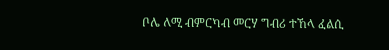ቦሌ ለሚ ብምርካብ መርሃ ግብሪ ተኸላ ፈልሲ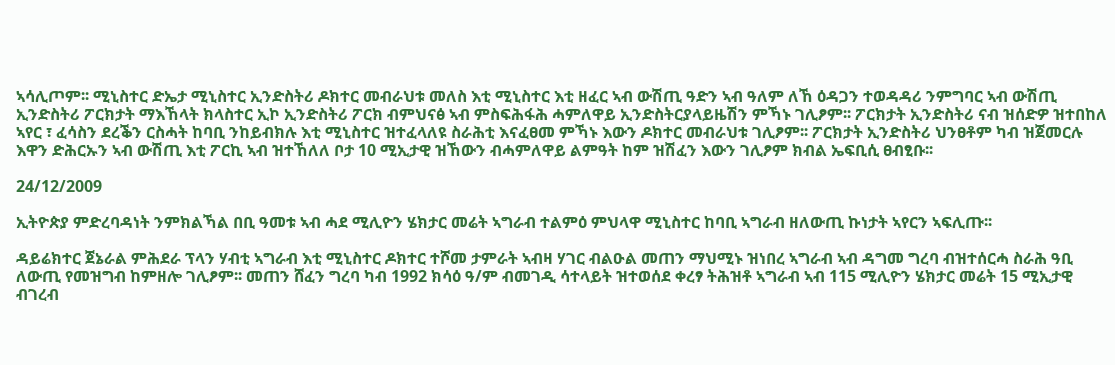ኣሳሊጦም፡፡ ሚኒስተር ድኤታ ሚኒስተር ኢንድስትሪ ዶክተር መብራህቱ መለስ እቲ ሚኒስተር እቲ ዘፈር ኣብ ውሽጢ ዓድን ኣብ ዓለም ለኸ ዕዳጋን ተወዳዳሪ ንምግባር ኣብ ውሽጢ ኢንድስትሪ ፖርክታት ማእኸላት ክላስተር ኢኮ ኢንድስትሪ ፖርክ ብምህናፅ ኣብ ምስፍሕፋሕ ሓምለዋይ ኢንድስትርያላይዜሽን ምኻኑ ገሊፆም፡፡ ፖርክታት ኢንድስትሪ ናብ ዝሰድዎ ዝተበከለ ኣየር ፣ ፈሳስን ደረቕን ርስሓት ከባቢ ንከይብክሉ እቲ ሚኒስተር ዝተፈላለዩ ስራሕቲ እናፈፀመ ምኻኑ እውን ዶክተር መብራህቱ ገሊፆም፡፡ ፖርክታት ኢንድስትሪ ህንፀቶም ካብ ዝጀመርሉ እዋን ድሕርኡን ኣብ ውሽጢ እቲ ፖርኪ ኣብ ዝተኸለለ ቦታ 10 ሚኢታዊ ዝኸውን ብሓምለዋይ ልምዓት ከም ዝሽፈን እውን ገሊፆም ክብል ኤፍቢሲ ፀብፂቡ፡፡

24/12/2009

ኢትዮጵያ ምድረባዳነት ንምክልኻል በቢ ዓመቱ ኣብ ሓደ ሚሊዮን ሄክታር መሬት ኣግራብ ተልምዕ ምህላዋ ሚኒስተር ከባቢ ኣግራብ ዘለውጢ ኩነታት ኣየርን ኣፍሊጡ፡፡

ዳይሬክተር ጀኔራል ምሕደራ ፕላን ሃብቲ ኣግራብ እቲ ሚኒስተር ዶክተር ተሾመ ታምራት ኣብዛ ሃገር ብልዑል መጠን ማህሚኑ ዝነበረ ኣግራብ ኣብ ዳግመ ግረባ ብዝተሰርሓ ስራሕ ዓቢ ለውጢ የመዝግብ ከምዘሎ ገሊፆም፡፡ መጠን ሸፈን ግረባ ካብ 1992 ክሳዕ ዓ/ም ብመገዲ ሳተላይት ዝተወሰደ ቀረፃ ትሕዝቶ ኣግራብ ኣብ 115 ሚሊዮን ሄክታር መሬት 15 ሚኢታዊ ብገረብ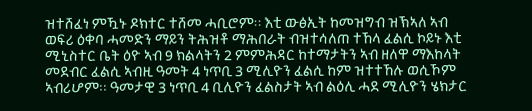ዝተሸፈነ ምዃኑ ዶክተር ተሸመ ሓቢሮም፡፡ እቲ ውፅኢት ከመዝግብ ዝኽኣለ ኣብ ወፍሪ ዕቀባ ሓመድን ማይን ትሕዝቶ ማሕበራት ብዝተሳለጠ ተኸላ ፈልሲ ኮይኑ እቲ ሚኒስተር ቤት ዕዮ ኣብ 9 ክልላትን 2 ምምሕዳር ከተማታትን ኣብ ዘለዋ ማእከላት መደብር ፈልሲ ኣብዚ ዓመት 4 ነጥቢ 3 ሚሊዮን ፈልሲ ከም ዝተተኸሉ ወሲኾም ኣብሪሆም፡፡ ዓመታዊ 3 ነጥቢ 4 ቢሊዮን ፈልስታት ኣብ ልዕሊ ሓደ ሚሊዮን ሄክታር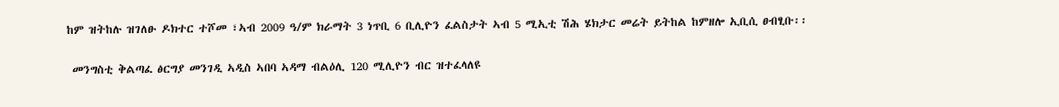ከም ዝትከሉ ዝገለፁ ዶክተር ተሾመ ፣ኣብ 2009 ዓ/ም ክራማት 3 ነጥቢ 6 ቢሊዮን ፈልስታት ኣብ 5 ሚኢቲ ሽሕ ሄክታር መሬት ይትከል ከምዘሎ ኢቢሲ ፀብፂቡ፡፡

 መንግስቲ ቅልጣፈ ፅርግያ መንገዲ ኣዲስ ኣበባ ኣዳማ ብልዕሊ 120 ሚሊዮን ብር ዝተፈላለዩ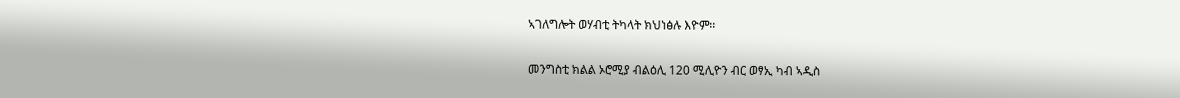ኣገለግሎት ወሃብቲ ትካላት ክህነፅሉ እዮም፡፡

መንግስቲ ክልል ኦሮሚያ ብልዕሊ 120 ሚሊዮን ብር ወፃኢ ካብ ኣዲስ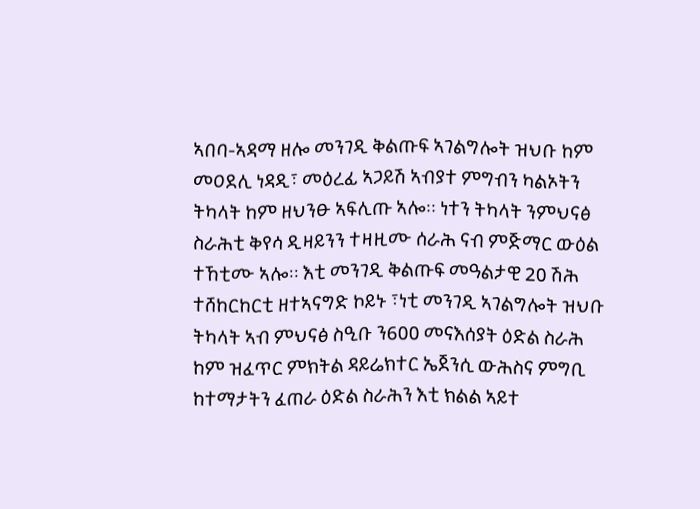ኣበባ-ኣዳማ ዘሎ መንገዲ ቅልጡፍ ኣገልግሎት ዝህቡ ከም መዐደሊ ነዳዲ፣ መዕረፊ ኣጋይሽ ኣብያተ ምግብን ካልኦትን ትካላት ከም ዘህንፁ ኣፍሊጡ ኣሎ፡፡ ነተን ትካላት ንምህናፅ ስራሕቲ ቅየሳ ዲዛይንን ተዛዚሙ ሰራሕ ናብ ምጅማር ውዕል ተኸቲሙ ኣሎ፡፡ እቲ መንገዲ ቅልጡፍ መዓልታዊ 20 ሽሕ ተሸከርከርቲ ዘተኣናግድ ኮይኑ ፣ነቲ መንገዲ ኣገልግሎት ዝህቡ ትካላት ኣብ ምህናፅ ስዒቡ ን600 መናእሰያት ዕድል ስራሕ ከም ዝፈጥር ምክትል ዳይሬክተር ኤጀንሲ ውሕስና ምግቢ ከተማታትን ፈጠራ ዕድል ስራሕን እቲ ክልል ኣይተ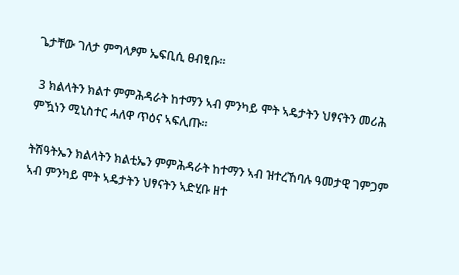ጌታቸው ገለታ ምግላፆም ኤፍቢሲ ፀብፂቡ፡፡

 3 ክልላትን ክልተ ምምሕዳራት ከተማን ኣብ ምንካይ ሞት ኣዴታትን ህፃናትን መሪሕ ምዃነን ሚኒስተር ሓለዋ ጥዕና ኣፍሊጡ፡፡

ትሽዓትኤን ክልላትን ክልቲኤን ምምሕዳራት ከተማን ኣብ ዝተረኸባሉ ዓመታዊ ገምጋም ኣብ ምንካይ ሞት ኣዴታትን ህፃናትን ኣድሂቡ ዘተ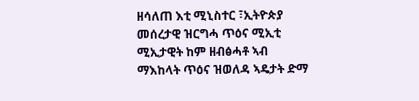ዘሳለጠ እቲ ሚኒስተር ፣ኢትዮጵያ መሰረታዊ ዝርግሓ ጥዕና ሚኢቲ ሚኢታዊት ከም ዘብፅሓቶ ኣብ ማእከላት ጥዕና ዝወለዳ ኣዴታት ድማ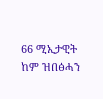66 ሚኢታዊት ከም ዝበፅሓን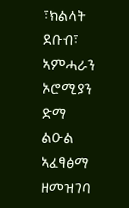፣ክልላት ደቡብ፣ ኣምሓራን ኦሮሚያን ድማ ልዑል ኣፈፃፅማ ዘመዝገባ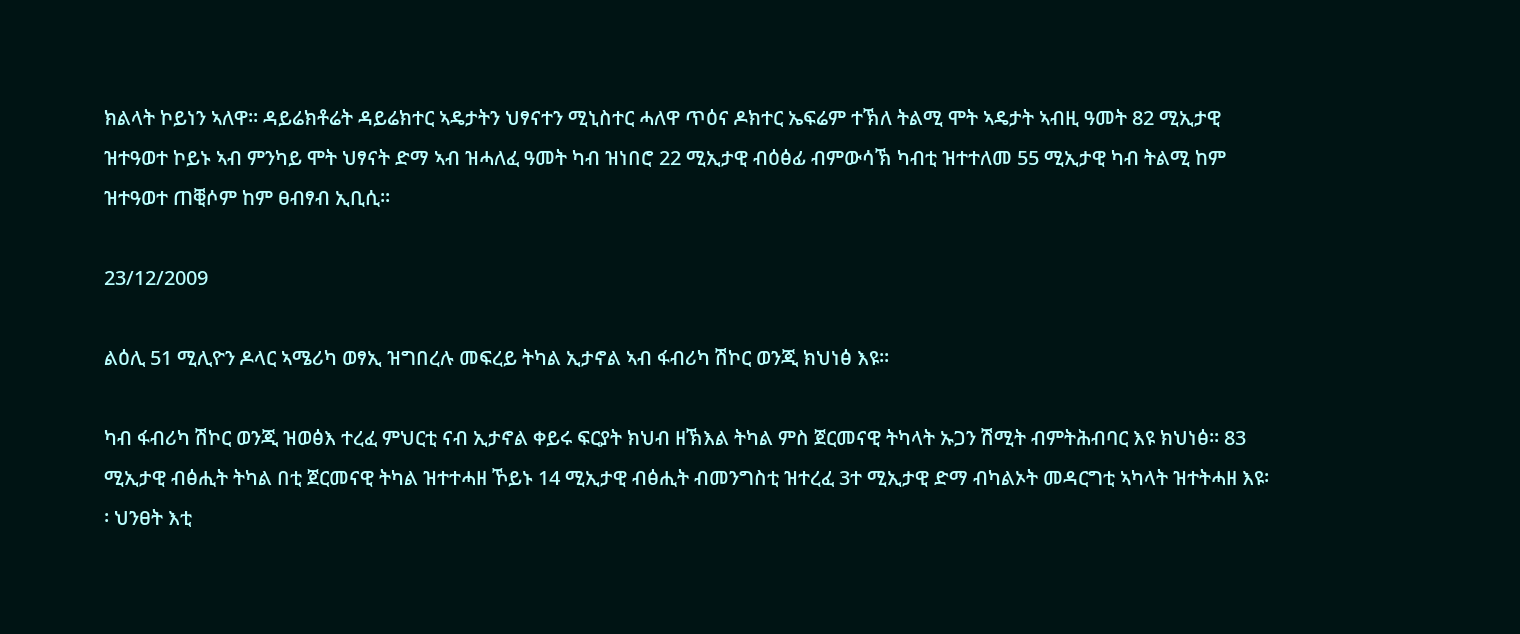ክልላት ኮይነን ኣለዋ፡፡ ዳይሬክቶሬት ዳይሬክተር ኣዴታትን ህፃናተን ሚኒስተር ሓለዋ ጥዕና ዶክተር ኤፍሬም ተኽለ ትልሚ ሞት ኣዴታት ኣብዚ ዓመት 82 ሚኢታዊ ዝተዓወተ ኮይኑ ኣብ ምንካይ ሞት ህፃናት ድማ ኣብ ዝሓለፈ ዓመት ካብ ዝነበሮ 22 ሚኢታዊ ብዕፅፊ ብምውሳኽ ካብቲ ዝተተለመ 55 ሚኢታዊ ካብ ትልሚ ከም ዝተዓወተ ጠቒሶም ከም ፀብፃብ ኢቢሲ፡፡

23/12/2009

ልዕሊ 51 ሚሊዮን ዶላር ኣሜሪካ ወፃኢ ዝግበረሉ መፍረይ ትካል ኢታኖል ኣብ ፋብሪካ ሽኮር ወንጂ ክህነፅ እዩ፡፡

ካብ ፋብሪካ ሽኮር ወንጂ ዝወፅእ ተረፈ ምህርቲ ናብ ኢታኖል ቀይሩ ፍርያት ክህብ ዘኽእል ትካል ምስ ጀርመናዊ ትካላት ኡጋን ሽሚት ብምትሕብባር እዩ ክህነፅ፡፡ 83 ሚኢታዊ ብፅሒት ትካል በቲ ጀርመናዊ ትካል ዝተተሓዘ ኾይኑ 14 ሚኢታዊ ብፅሒት ብመንግስቲ ዝተረፈ 3ተ ሚኢታዊ ድማ ብካልኦት መዳርግቲ ኣካላት ዝተትሓዘ እዩ፡፡ ህንፀት እቲ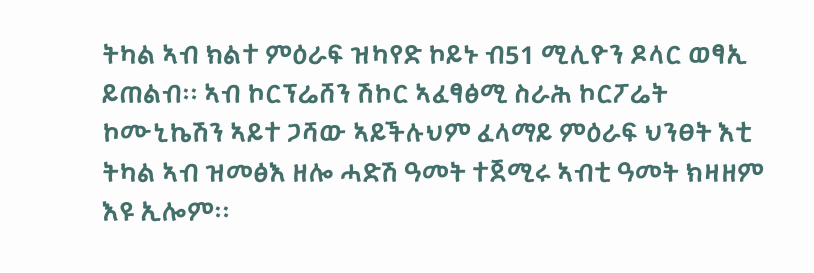ትካል ኣብ ክልተ ምዕራፍ ዝካየድ ኮይኑ ብ51 ሚሊዮን ዶላር ወፃኢ ይጠልብ፡፡ ኣብ ኮርፕሬሸን ሽኮር ኣፈፃፅሚ ስራሕ ኮርፖሬት ኮሙኒኬሽን ኣይተ ጋሻው ኣይችሉህም ፈላማይ ምዕራፍ ህንፀት እቲ ትካል ኣብ ዝመፅእ ዘሎ ሓድሽ ዓመት ተጀሚሩ ኣብቲ ዓመት ክዛዘም እዩ ኢሎም፡፡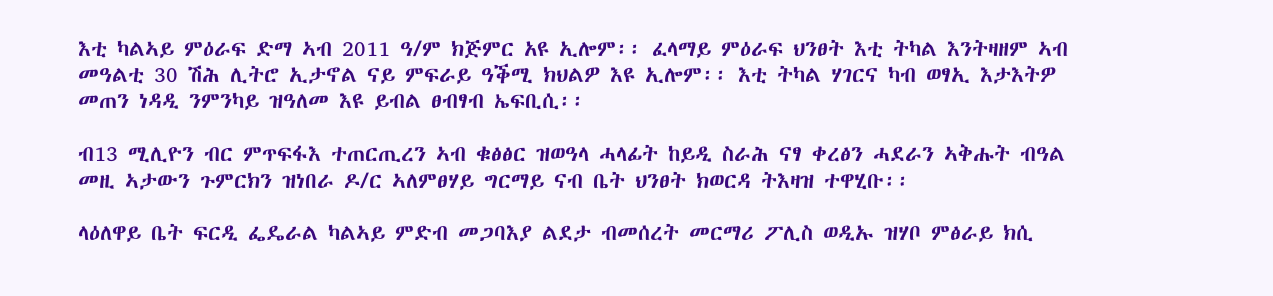እቲ ካልኣይ ምዕራፍ ድማ ኣብ 2011 ዓ/ም ክጅምር አዩ ኢሎም፡፡ ፈላማይ ምዕራፍ ህንፀት እቲ ትካል እንትዛዘም ኣብ መዓልቲ 30 ሽሕ ሊትሮ ኢታኖል ናይ ምፍራይ ዓቕሚ ክህልዎ እዩ ኢሎም፡፡ እቲ ትካል ሃገርና ካብ ወፃኢ እታእትዎ መጠን ነዳዲ ንምንካይ ዝዓለመ እዩ ይብል ፀብፃብ ኤፍቢሲ፡፡

ብ13 ሚሊዮን ብር ምጥፍፋእ ተጠርጢረን ኣብ ቁፅፅር ዝወዓላ ሓላፊት ከይዲ ስራሕ ናፃ ቀረፅን ሓደራን ኣቅሑት ብዓል መዚ ኣታውን ጉምርክን ዝነበራ ዶ/ር ኣለምፀሃይ ግርማይ ናብ ቤት ህንፀት ክወርዳ ትእዛዝ ተዋሂቡ፡፡

ላዕለዋይ ቤት ፍርዲ ፌዴራል ካልኣይ ምድብ መጋባእያ ልደታ ብመሰረት መርማሪ ፖሊስ ወዲኡ ዝሃቦ ምፅራይ ክሲ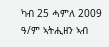ካብ 25 ሓምለ 2009 ዓ/ም ኣትሒዘን ኣብ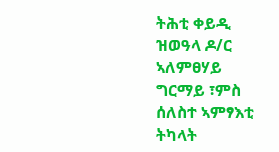ትሕቲ ቀይዲ ዝወዓላ ዶ/ር ኣለምፀሃይ ግርማይ ፣ምስ ሰለስተ ኣምፃእቲ ትካላት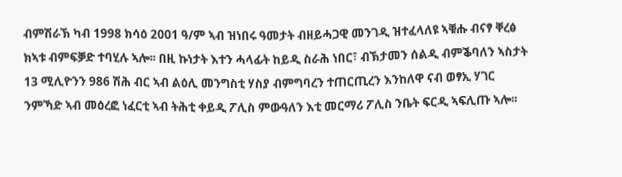ብምሽራኽ ካብ 1998 ክሳዕ 2001 ዓ/ም ኣብ ዝነበሩ ዓመታት ብዘይሓጋዊ መንገዲ ዝተፈላለዩ ኣቑሑ ብናፃ ቐረፅ ክኣቱ ብምፍቓድ ተባሂሉ ኣሎ፡፡ በዚ ኩነታት እተን ሓላፊት ከይዲ ስራሕ ነበር፣ ብኽታመን ሰልዲ ብምቕባለን ኣስታት 13 ሚሊዮንን 986 ሽሕ ብር ኣብ ልዕሊ መንግስቲ ሃስያ ብምግባረን ተጠርጢረን እንከለዋ ናብ ወፃኢ ሃገር ንምኻድ ኣብ መዕረፎ ነፈርቲ ኣብ ትሕቲ ቀይዲ ፖሊስ ምውዓለን እቲ መርማሪ ፖሊስ ንቤት ፍርዲ ኣፍሊጡ ኣሎ፡፡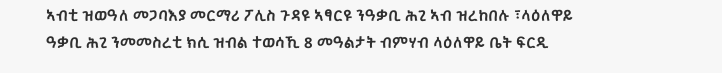ኣብቲ ዝወዓለ መጋባእያ መርማሪ ፖሊስ ጉዳዩ ኣፃርዩ ንዓቃቢ ሕጊ ኣብ ዝረከበሉ ፣ላዕለዋይ ዓቃቢ ሕጊ ንመመስረቲ ክሲ ዝብል ተወሳኺ 8 መዓልታት ብምሃብ ላዕለዋይ ቤት ፍርዲ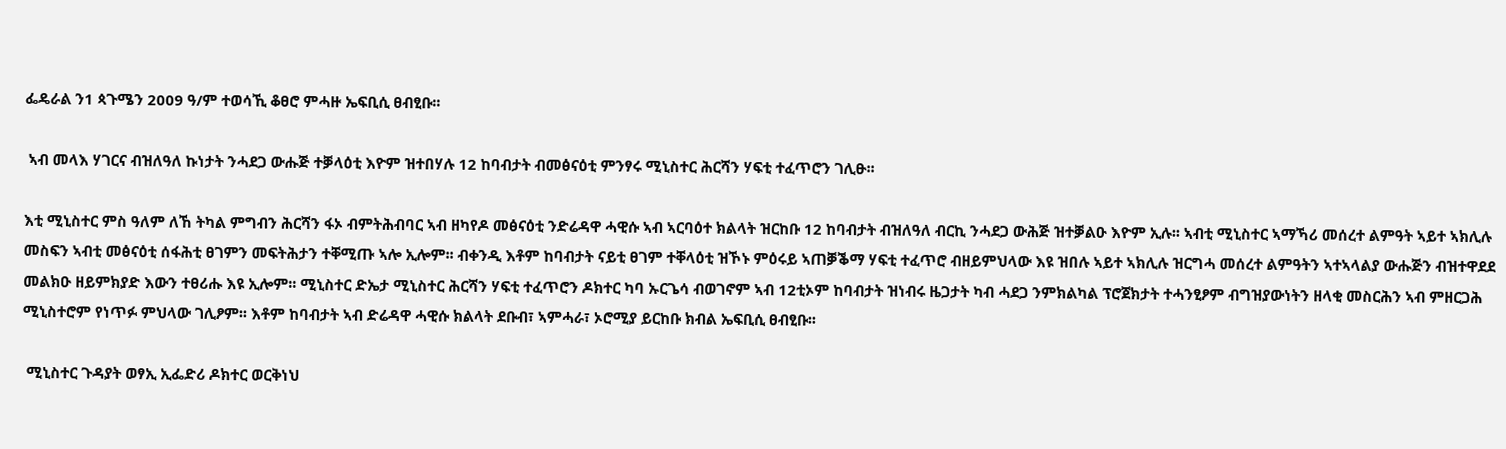ፌዴራል ን1 ጳጉሜን 2009 ዓ/ም ተወሳኺ ቆፀሮ ምሓዙ ኤፍቢሲ ፀብፂቡ፡፡

 ኣብ መላእ ሃገርና ብዝለዓለ ኩነታት ንሓደጋ ውሑጅ ተቓላዕቲ እዮም ዝተበሃሉ 12 ከባብታት ብመፅናዕቲ ምንፃሩ ሚኒስተር ሕርሻን ሃፍቲ ተፈጥሮን ገሊፁ፡፡

እቲ ሚኒስተር ምስ ዓለም ለኸ ትካል ምግብን ሕርሻን ፋኦ ብምትሕብባር ኣብ ዘካየዶ መፅናዕቲ ንድሬዳዋ ሓዊሱ ኣብ ኣርባዕተ ክልላት ዝርከቡ 12 ከባብታት ብዝለዓለ ብርኪ ንሓደጋ ውሕጅ ዝተቓልዑ እዮም ኢሉ፡፡ ኣብቲ ሚኒስተር ኣማኻሪ መሰረተ ልምዓት ኣይተ ኣክሊሉ መስፍን ኣብቲ መፅናዕቲ ሰፋሕቲ ፀገምን መፍትሕታን ተቐሚጡ ኣሎ ኢሎም፡፡ ብቀንዲ እቶም ከባብታት ናይቲ ፀገም ተቐላዕቲ ዝኾኑ ምዕሩይ ኣጠቓቕማ ሃፍቲ ተፈጥሮ ብዘይምህላው እዩ ዝበሉ ኣይተ ኣክሊሉ ዝርግሓ መሰረተ ልምዓትን ኣተኣላልያ ውሑጅን ብዝተዋደደ መልክዑ ዘይምክያድ እውን ተፀሪሑ እዩ ኢሎም፡፡ ሚኒስተር ድኤታ ሚኒስተር ሕርሻን ሃፍቲ ተፈጥሮን ዶክተር ካባ ኡርጌሳ ብወገኖም ኣብ 12ቲኦም ከባብታት ዝነብሩ ዜጋታት ካብ ሓደጋ ንምክልካል ፕሮጀክታት ተሓንፂፆም ብግዝያውነትን ዘላቂ መስርሕን ኣብ ምዘርጋሕ ሚኒስተሮም የነጥፉ ምህላው ገሊፆም፡፡ እቶም ከባብታት ኣብ ድሬዳዋ ሓዊሱ ክልላት ደቡብ፣ ኣምሓራ፣ ኦሮሚያ ይርከቡ ክብል ኤፍቢሲ ፀብፂቡ፡፡

 ሚኒስተር ጉዳያት ወፃኢ ኢፌድሪ ዶክተር ወርቅነህ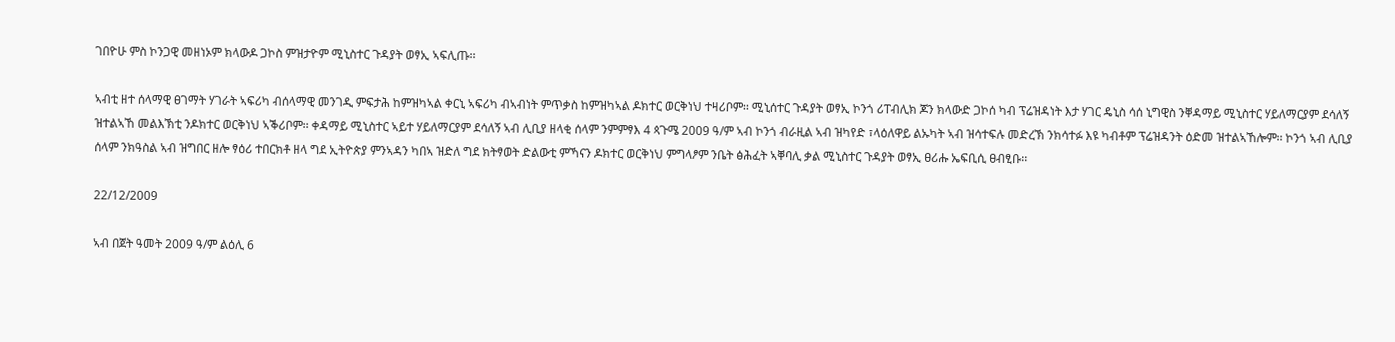ገበዮሁ ምስ ኮንጋዊ መዘነኦም ክላውዶ ጋኮስ ምዝታዮም ሚኒስተር ጉዳያት ወፃኢ ኣፍሊጡ፡፡

ኣብቲ ዘተ ሰላማዊ ፀገማት ሃገራት ኣፍሪካ ብሰላማዊ መንገዲ ምፍታሕ ከምዝካኣል ቀርኒ ኣፍሪካ ብኣብነት ምጥቃስ ከምዝካኣል ዶክተር ወርቅነህ ተዛሪቦም፡፡ ሚኒሰተር ጉዳያት ወፃኢ ኮንጎ ሪፐብሊክ ጆን ክላውድ ጋኮሰ ካብ ፕሬዝዳነት እታ ሃገር ዴኒስ ሳሰ ኒግዊስ ንቐዳማይ ሚኒስተር ሃይለማርያም ደሳለኝ ዝተልኣኸ መልእኽቲ ንዶክተር ወርቅነህ ኣቕሪቦም፡፡ ቀዳማይ ሚኒስተር ኣይተ ሃይለማርያም ደሳለኝ ኣብ ሊቢያ ዘላቂ ሰላም ንምምፃእ 4 ጳጉሜ 2009 ዓ/ም ኣብ ኮንጎ ብራዚል ኣብ ዝካየድ ፣ላዕለዋይ ልኡካት ኣብ ዝሳተፍሉ መድረኽ ንክሳተፉ እዩ ካብቶም ፕሬዝዳንት ዕድመ ዝተልኣኸሎም፡፡ ኮንጎ ኣብ ሊቢያ ሰላም ንክዓስል ኣብ ዝግበር ዘሎ ፃዕሪ ተበርክቶ ዘላ ግደ ኢትዮጵያ ምንኣዳን ካበኣ ዝድለ ግደ ክትፃወት ድልውቲ ምኻናን ዶክተር ወርቅነህ ምግላፆም ንቤት ፅሕፈት ኣቐባሊ ቃል ሚኒስተር ጉዳያት ወፃኢ ፀሪሑ ኤፍቢሲ ፀብፂቡ፡፡

22/12/2009

ኣብ በጀት ዓመት 2009 ዓ/ም ልዕሊ 6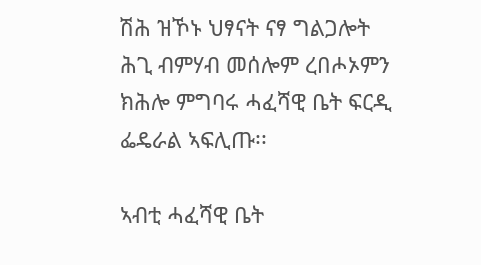ሽሕ ዝኾኑ ህፃናት ናፃ ግልጋሎት ሕጊ ብምሃብ መሰሎም ረበሖኦምን ክሕሎ ምግባሩ ሓፈሻዊ ቤት ፍርዲ ፌዴራል ኣፍሊጡ፡፡

ኣብቲ ሓፈሻዊ ቤት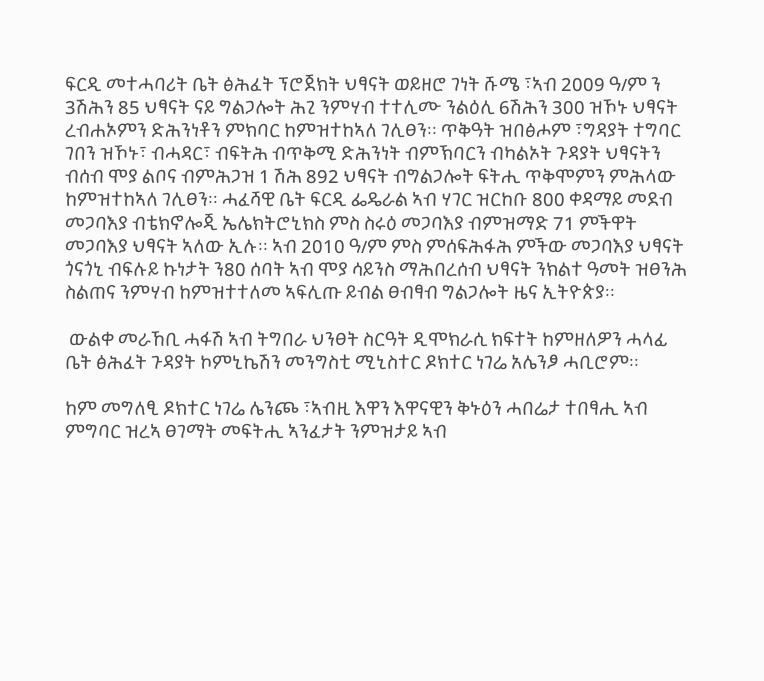ፍርዲ መተሓባሪት ቤት ፅሕፈት ፕሮጀክት ህፃናት ወይዘሮ ገነት ሹሜ ፣ኣብ 2009 ዓ/ም ን 3ሽሕን 85 ህፃናት ናይ ግልጋሎት ሕጊ ንምሃብ ተተሊሙ ንልዕሊ 6ሽሕን 300 ዝኾኑ ህፃናት ረብሐኦምን ድሕንነቶን ምክባር ከምዝተከኣለ ገሊፀን፡፡ ጥቅዓት ዝበፅሖም ፣ግዳያት ተግባር ገበን ዝኾኑ፣ ብሓዳር፣ ብፍትሕ ብጥቅሚ ድሕንነት ብምኽባርን ብካልኦት ጉዳያት ህፃናትን ብሰብ ሞያ ልቦና ብምሕጋዝ 1 ሽሕ 892 ህፃናት ብግልጋሎት ፍትሒ ጥቅሞምን ምሕላው ከምዝተከኣለ ገሊፀን፡፡ ሓፈሻዊ ቤት ፍርዲ ፌዴራል ኣብ ሃገር ዝርከቡ 800 ቀዳማይ መደብ መጋባእያ ብቴክኖሎጂ ኤሌክትሮኒክስ ምስ ስሩዕ መጋባእያ ብምዝማድ 71 ምችዋት መጋባእያ ህፃናት ኣለው ኢሉ፡፡ ኣብ 2010 ዓ/ም ምስ ምሰፍሕፋሕ ምችው መጋባእያ ህፃናት ጎናጎኒ ብፍሉይ ኩነታት ን80 ሰባት ኣብ ሞያ ሳይንስ ማሕበረሰብ ህፃናት ንክልተ ዓመት ዝፀንሕ ስልጠና ንምሃብ ከምዝተተለመ ኣፍሊጡ ይብል ፀብፃብ ግልጋሎት ዜና ኢትዮጵያ፡፡

 ውልቀ መራኸቢ ሓፋሽ ኣብ ትግበራ ህንፀት ስርዓት ዲሞክራሲ ክፍተት ከምዘለዎን ሓላፊ ቤት ፅሕፈት ጉዳያት ኮምኒኬሽን መንግስቲ ሚኒስተር ዶክተር ነገሬ አሌንፆ ሓቢሮም፡፡

ከም መግለፂ ዶክተር ነገሬ ሌንጮ ፣ኣብዚ እዋን እዋናዊን ቅኑዕን ሓበሬታ ተበፃሒ ኣብ ምግባር ዝረኣ ፀገማት መፍትሒ ኣንፈታት ንምዝታይ ኣብ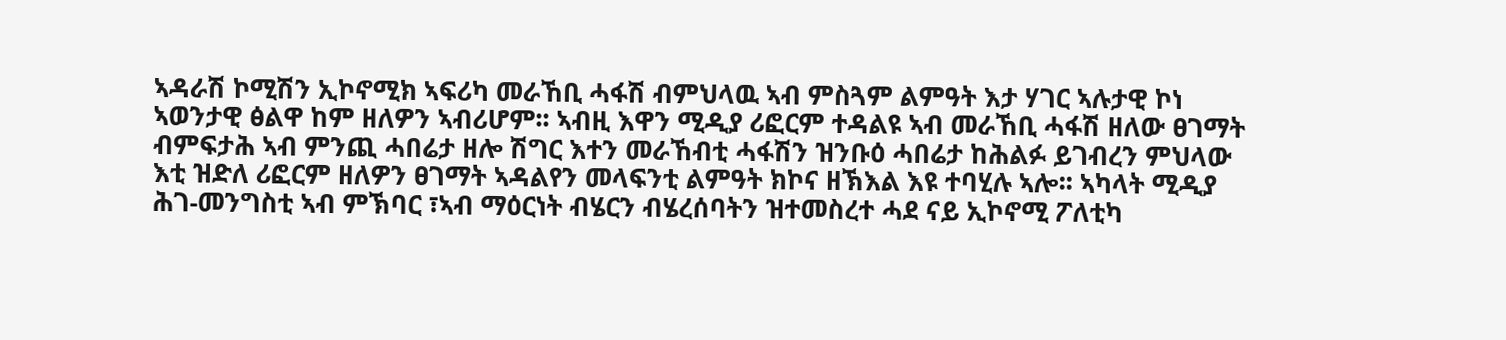ኣዳራሽ ኮሚሽን ኢኮኖሚክ ኣፍሪካ መራኸቢ ሓፋሽ ብምህላዉ ኣብ ምስጓም ልምዓት እታ ሃገር ኣሉታዊ ኮነ ኣወንታዊ ፅልዋ ከም ዘለዎን ኣብሪሆም፡፡ ኣብዚ እዋን ሚዲያ ሪፎርም ተዳልዩ ኣብ መራኸቢ ሓፋሽ ዘለው ፀገማት ብምፍታሕ ኣብ ምንጪ ሓበሬታ ዘሎ ሽግር እተን መራኸብቲ ሓፋሽን ዝንቡዕ ሓበሬታ ከሕልፉ ይገብረን ምህላው እቲ ዝድለ ሪፎርም ዘለዎን ፀገማት ኣዳልየን መላፍንቲ ልምዓት ክኮና ዘኽእል እዩ ተባሂሉ ኣሎ፡፡ ኣካላት ሚዲያ ሕገ-መንግስቲ ኣብ ምኽባር ፣ኣብ ማዕርነት ብሄርን ብሄረሰባትን ዝተመስረተ ሓደ ናይ ኢኮኖሚ ፖለቲካ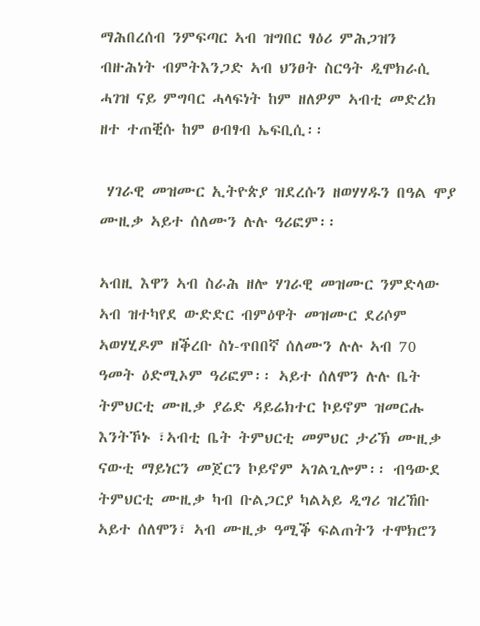ማሕበረሰብ ንምፍጣር ኣብ ዝግበር ፃዕሪ ምሕጋዝን ብዙሕነት ብምትእንጋድ ኣብ ህንፀት ስርዓት ዲሞክራሲ ሓገዝ ናይ ምግባር ሓላፍነት ከም ዘለዎም ኣብቲ መድረክ ዘተ ተጠቒሱ ከም ፀብፃብ ኤፍቢሲ፡፡

 ሃገራዊ መዝሙር ኢትዮጵያ ዝደረሱን ዘወሃሃዱን በዓል ሞያ ሙዚቃ ኣይተ ሰለሙን ሉሉ ዓሪፎም፡፡

ኣብዚ እዋን ኣብ ስራሕ ዘሎ ሃገራዊ መዝሙር ንምድላው ኣብ ዝተካየደ ውድድር ብምዕዋት መዝሙር ደሪሶም ኣወሃሂዶም ዘቕረቡ ስነ-ጥበበኛ ሰለሙን ሉሉ ኣብ 70 ዓመት ዕድሚኦም ዓሪፎም፡፡ ኣይተ ሰለሞን ሉሉ ቤት ትምህርቲ ሙዚቃ ያሬድ ዳይሬክተር ኮይኖም ዝመርሑ እንትኾኑ ፣ኣብቲ ቤት ትምህርቲ መምህር ታሪኽ ሙዚቃ ናውቲ ማይነርን መጀርን ኮይኖም ኣገልጊሎም፡፡ ብዓውደ ትምህርቲ ሙዚቃ ካብ ቡልጋርያ ካልኣይ ዲግሪ ዝረኸቡ ኣይተ ሰለሞን፣ ኣብ ሙዚቃ ዓሚቕ ፍልጠትን ተሞክሮን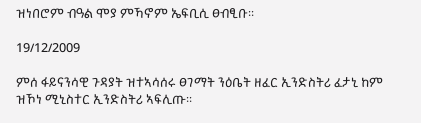ዝነበሮም ብዓል ሞያ ምኻኖም ኤፍቢሲ ፀብፂቡ፡፡

19/12/2009

ምሰ ፋይናንሳዊ ጉዳያት ዝተኣሳሰሩ ፀገማት ንዕቤት ዘፈር ኢንድስትሪ ፈታኒ ከም ዝኾነ ሚኒስተር ኢንድስትሪ ኣፍሊጡ፡፡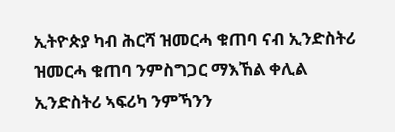ኢትዮጵያ ካብ ሕርሻ ዝመርሓ ቁጠባ ናብ ኢንድስትሪ ዝመርሓ ቁጠባ ንምስግጋር ማእኸል ቀሊል ኢንድስትሪ ኣፍሪካ ንምኻንን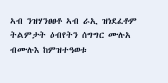ኣብ ንዝሃንፀፀቶ ኣብ ራኢ ዝነደፈቶም ትልምታት ዕብየትን ሰግግር ሙሉአ ብሙሉእ ከምዝተዓወቱ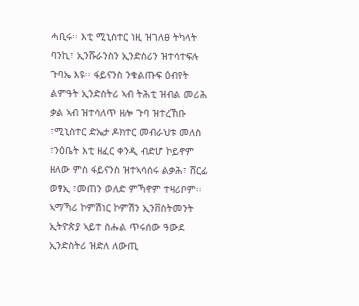ሓቢሩ፡፡ እቲ ሚኒስተር ነዚ ዝገለፀ ትካላት ባንኪ፣ ኢንሹራንስን ኢንድስሪን ዝተሳተፍሉ ጉባኤ እዩ፡፡ ፋይናንስ ንቁልጡፍ ዕብየት ልምዓት ኢንድስትሪ ኣብ ትሕቲ ዝብል መሪሕ ቃል ኣብ ዝተሳለጥ ዘሎ ጉባ ዝተረኸቡ ፣ሚኒስተር ድኤታ ዶክተር መብራህቱ መለስ ፣ንዕቤት እቲ ዘፈር ቀንዲ ብድሆ ኮይኖም ዘለው ምስ ፋይናንስ ዝተኣሳሰሩ ልቃሕ፣ ሸርፊ ወፃኢ ፣መጠን ወለድ ምኻኖም ተዛሪቦም፡፡ ኣማኻሪ ኮምሽነር ኮምሽን ኢንቨስትመንት ኢትዮጵያ ኣይተ ስሑል ጥሩሰው ዓውደ ኢንድስትሪ ዝድለ ለውጢ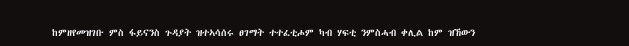ከምዘየመዝገቡ ምስ ፋይናንስ ጉዳያት ዝተኣሳሰሩ ፀገማት ተተፈቲሖም ካብ ሃፍቲ ንምስሓብ ቀሊል ከም ዝኸውን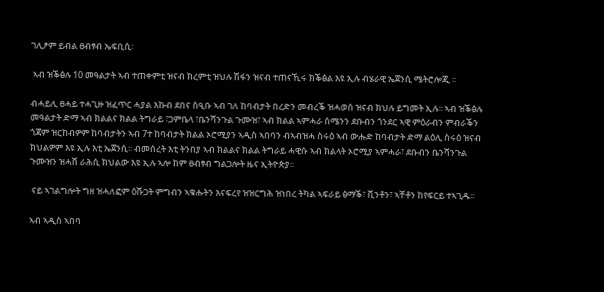ገሊፆም ይብል ፀብፃብ ኤፍቢሲ፡

 ኣብ ዝቕፅሉ 10 መዓልታት ኣብ ተጠቀምቲ ዝናብ ክረምቲ ዝህሉ ሽፋን ዝናብ ተጠናኺሩ ክቕፅል እዩ ኢሉ ብሄራዊ ኤጀንሲ ሜትሮሎጂ ፡፡

ብሓይሊ ፀሓይ ተሓጊዙ ዝፈጥር ሓያል እኩብ ደበና ስዒቡ ኣብ ገለ ከባብታት በረድን መብረቕ ዝሓወሰ ዝናብ ክህሉ ይግመት ኢሉ፡፡ ኣብ ዝቕፅሉ መዓልታት ድማ ኣብ ክልልና ክልል ትግራይ ፣ጋምቤላ ፣ቤንሻንጉል ጉሙዝ፣ ኣብ ክልል ኣምሓራ ሰሜንን ደቡብን ጎንደር ኣዊ ምዕራብን ምብራቕን ጎጃም ዝርከብዎም ከባብታትን ኣብ 7ተ ከባብታት ክልል ኦሮሚያን ኣዲስ ኣበባን ብኣብዝሓ ስሩዕ ኣብ ውሑድ ከባብታት ድማ ልዕሊ ስሩዕ ዝናብ ክህልዎም እዩ ኢሉ እቲ ኤጀንሲ፡፡ ብመሰረት እቲ ትንበያ ኣብ ክልልና ክልል ትግራይ ሓዊሱ ኣብ ክልላት ኦሮሚያ ኣምሓራ፣ ደቡብን ቤንሻንጉል ጉሙዝን ዝሓሸ ራሕሲ ክህልው እዩ ኢሉ ኣሎ ከም ፀብፃብ ግልጋሎት ዜና ኢትዮጵያ፡፡

 ናይ ኣገልግሎት ግዘ ዝሓለፎም ዕሹጋት ምግብን ኣቁሑትን እናፍረየ ዝዝርግሕ ዝነበረ ትካል ኣፍራይ ፅማቕ፣ ቪንቶን፣ ኣቸቶን ከየፍርይ ተኣጊዱ፡፡

ኣብ ኣዲስ ኣበባ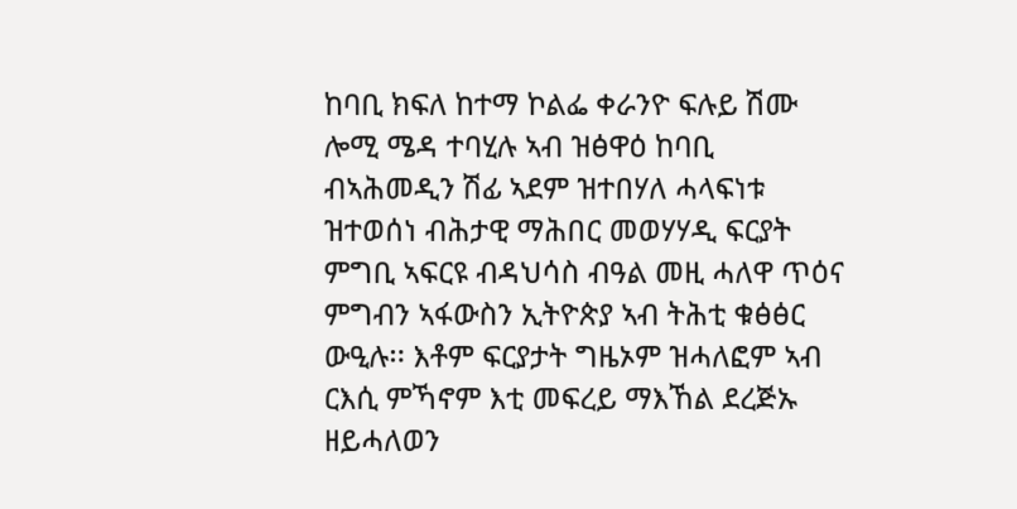ከባቢ ክፍለ ከተማ ኮልፌ ቀራንዮ ፍሉይ ሽሙ ሎሚ ሜዳ ተባሂሉ ኣብ ዝፅዋዕ ከባቢ ብኣሕመዲን ሽፊ ኣደም ዝተበሃለ ሓላፍነቱ ዝተወሰነ ብሕታዊ ማሕበር መወሃሃዲ ፍርያት ምግቢ ኣፍርዩ ብዳህሳስ ብዓል መዚ ሓለዋ ጥዕና ምግብን ኣፋውስን ኢትዮጵያ ኣብ ትሕቲ ቁፅፅር ውዒሉ፡፡ እቶም ፍርያታት ግዜኦም ዝሓለፎም ኣብ ርእሲ ምኻኖም እቲ መፍረይ ማእኸል ደረጅኡ ዘይሓለወን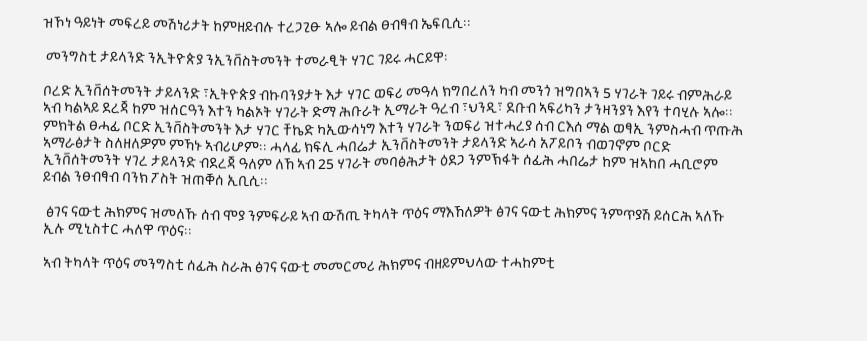ዝኾነ ዓይነት መፍረይ መሽነሪታት ከምዘይብሉ ተረጋጊፁ ኣሎ ይብል ፀብፃብ ኤፍቢሲ፡፡

 መንግስቲ ታይላንድ ንኢትዮጵያ ንኢንቨስትመንት ተመራፂት ሃገር ገይሩ ሓርይዋ፡

ቦረድ ኢንቨሰትመንት ታይላንድ ፣ኢትዮጵያ ብኩባንያታት እታ ሃገር ወፍሪ መዓላ ክግበረለን ካብ መንጎ ዝግበኣን 5 ሃገራት ገይሩ ብምሕራይ ኣብ ካልኣይ ደረጃ ከም ዝሰርዓን እተን ካልኦት ሃገራት ድማ ሕቡራት ኢማራት ዓረብ ፣ህንዲ፣ ደቡብ ኣፍሪካን ታንዛንያን እየን ተባሂሉ ኣሎ፡፡ ምክትል ፀሓፊ ቦርድ ኢንቨስትመንት እታ ሃገር ቸኬድ ካኢውሳነግ እተን ሃገራት ንወፍሪ ዝተሓረያ ሰብ ርእሰ ማል ወፃኢ ንምስሓብ ጥጡሕ ኣማራፅታት ስለዘለዎም ምኻኑ ኣብሪሆም፡፡ ሓላፊ ክፍሊ ሓበሬታ ኢንቨስትመንት ታይላንድ ኣራሳ አፖይቦን ብወገኖም ቦርድ ኢንቨሰትመንት ሃገረ ታይላንድ ብደረጃ ዓለም ለኸ ኣብ 25 ሃገራት መባፅሕታት ዕደጋ ንምኽፋት ሰፊሕ ሓበሬታ ከም ዝኣከበ ሓቢሮም ይብል ንፀብፃብ ባንክ ፖስት ዝጠቐሰ ኢቢሲ፡፡

 ፅገና ናውቲ ሕክምና ዝመለኹ ሰብ ሞያ ንምፍራይ ኣብ ውሽጢ ትካላት ጥዕና ማእኸለዎት ፅገና ናውቲ ሕክምና ንምጥያሽ ይሰርሕ ኣለኹ ኢሉ ሚኒስተር ሓለዋ ጥዕና፡፡

ኣብ ትካላት ጥዕና መንግስቲ ሰፊሕ ስራሕ ፅገና ናውቲ መመርመሪ ሕክምና ብዘይምህላው ተሓከምቲ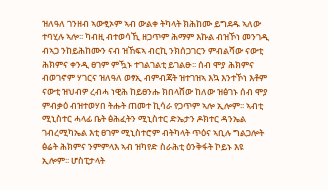ዝለዓለ ገንዘብ ኣውፂኦም ኣብ ውልቀ ትካላት ክሕከሙ ይግደዱ ኣለው ተባሂሉ ኣሎ፡፡ ካብዚ ብተወሳኺ ዘጋጥም ሕማም እኩል ብዝኾነ መንገዲ ብኣጋ ንከይሕከሙን ናብ ዝኸፍኣ ብርኪ ንክሰጋገርን ምብልሻው ናውቲ ሕክምና ቀንዲ ፀገም ምዃኑ ተገልገልቲ ይገልፁ፡፡ ሰብ ሞያ ሕክምና ብወገኖም ሃገርና ዝለዓለ ወፃኢ ብምብጃት ዝተገዝኣ እኳ እንተኾነ እቶም ናውቲ ዝህብዎ ረብሓ ነዊሕ ከይፀንሑ ክበላሸው ከለው ዝፅገኑ ሰብ ሞያ ምብቃዕ ብዝተወሃበ ትሑት ጠመተ ኪሳራ የጋጥም ኣሎ ኢሎም፡፡ ኣብቲ ሚኒስተር ሓላፊ ቤት ፅሕፈትን ሚኒስተር ድኤታን ዶክተር ዳንኤል ገብረሚካኤል እቲ ፀገም ሚኒስተሮም ብትካላት ጥዕና ኣቢሉ ግልጋሎት ፅሬት ሕክምና ንምምላእ ኣብ ዝካየድ ስራሕቲ ዕንቅፋት ኮይኑ እዩ ኢሎም፡፡ ሆስፒታላት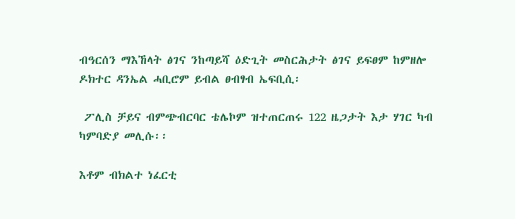ብዓርሰን ማእኸላት ፅገና ንከጣይሻ ዕድጊት መስርሕታት ፅገና ይፍፀም ከምዘሎ ዶክተር ዳንኤል ሓቢሮም ይብል ፀብፃብ ኤፍቢሲ፡

 ፖሊስ ቻይና ብምጭብርባር ቴሌኮም ዝተጠርጠሩ 122 ዜጋታት እታ ሃገር ካብ ካምባድያ መሊሱ፡፡

እቶም ብክልተ ነፈርቲ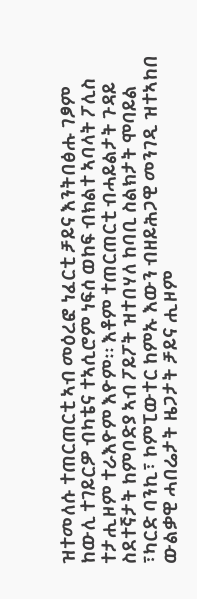ዝተመለሱ ተጠርጠርቲ ኣብ መዕረፎ ነፈርቲ ቻይና እንትበፅሑ ገፆም ከውሊ ተገይርዎ ብካቴና ተኣሲሮም ነፍሰ ወከፍ ብክልተ ኣባላት ፖሊስ ተታሒዞም ተራእዮም እዮም፡፡ እቶም ተጠርጠርቲ ብሓይልታት ጉዳይ ስደተኛታት ከምቦድያ ኣብ ፖይፖት ዝተበሃለ ከባቢ ስልክታት ሞባይል ፣ካርድ ባንኪ፣ ኮምፒውተር ከምኡ እውን ብዘይሕጋዊ መንገዲ ዝተኣከበ ውልቃዊ ሓበሬታት ዜጋታት ቻይና ሒዞም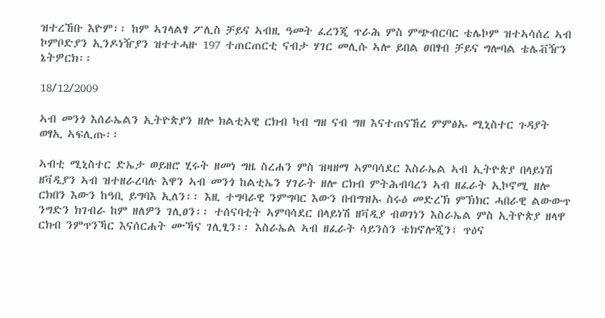ዝተረኸቡ እዮም፡፡ ከም ኣገላልፃ ፖሊስ ቻይና ኣብዚ ዓመት ፈረንጂ ጥራሕ ምስ ምጭብርባር ቴሌኮም ዝተኣሳሰረ ኣብ ኮምቦድያን ኢንዶነዥያን ዝተተሓዙ 197 ተጠርጠርቲ ናብታ ሃገር መሊሱ ኣሎ ይበል ፀበፃብ ቻይና ግሎባል ቴሌቭዥን ኔትዎርክ፡፡

18/12/2009

ኣብ መንጎ እሰራኤልን ኢትዮጵያን ዘሎ ክልቲኣዊ ርክብ ካብ ግዘ ናብ ግዘ እናተጠናኸረ ምምፅኡ ሚኒስተር ጉዳያት ወፃኢ ኣፍሊጡ፡፡

ኣብቲ ሚኒስተር ድኤታ ወይዘሮ ሂሩት ዘመነ ግዜ ስረሐን ምስ ዝዛዘማ ኣምባሳደር እስራኤል ኣብ ኢትዮጵያ በላይነሽ ዘቫዲያን ኣብ ዝተዘራረባሉ እዋን ኣብ መንጎ ከልቲኤን ሃገራት ዘሎ ርክብ ምትሕብባረን ኣብ ዘፈራት ኢኮኖሚ ዘሎ ርክበን እውን ከዓቢ ይግባእ ኢለን፡፡ እዚ ተግባራዊ ንምግባር እውን በብግዝኡ ስሩዕ መድረኽ ምኽክር ሓበራዊ ልውውጥ ንግድን ክገብራ ከም ዘለዎን ገሊፀን፡፡ ተሰናባቲት ኣምባሳደር በላይነሽ ዘቫዲያ ብወገነን እስራኤል ምስ ኢትዮጵያ ዘላዋ ርክብ ንምጥንኻር እናሰርሐት ሙኻና ገሊፂን፡፡ እስራኤል ኣብ ዘፈራት ሳይንስን ቴክኖሎጂን፣ ጥዕና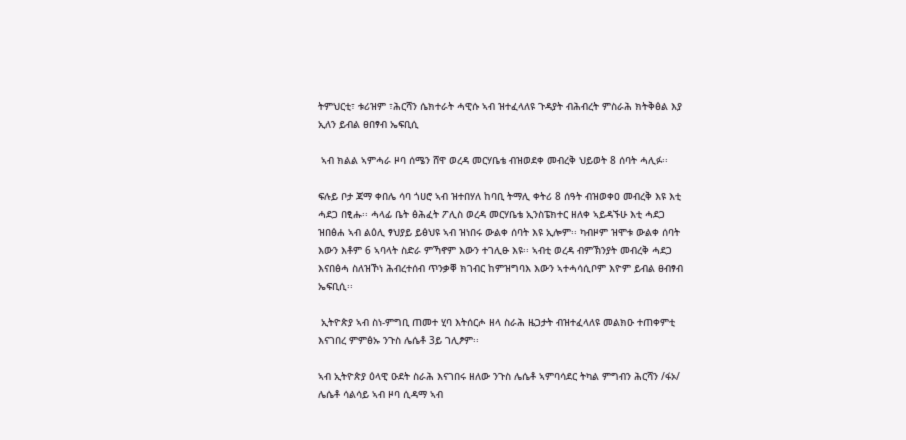ትምህርቲ፣ ቱሪዝም ፣ሕርሻን ሴክተራት ሓዊሱ ኣብ ዝተፈላለዩ ጉዳያት ብሕብረት ምስራሕ ክትቅፅል እያ ኢለን ይብል ፀበፃብ ኤፍቢሲ

 ኣብ ክልል ኣምሓራ ዞባ ሰሜን ሸዋ ወረዳ መርሃቤቴ ብዝወደቀ መብረቅ ህይወት 8 ሰባት ሓሊፉ፡፡

ፍሉይ ቦታ ጃማ ቀበሌ ሳባ ጎሀሮ ኣብ ዝተበሃለ ከባቢ ትማሊ ቀትሪ 8 ሰዓት ብዝወቀዐ መብረቅ እዩ እቲ ሓደጋ በፂሑ፡፡ ሓላፊ ቤት ፅሕፈት ፖሊስ ወረዳ መርሃቤቴ ኢንስፔክተር ዘለቀ ኣይዳኙሁ እቲ ሓደጋ ዝበፅሐ ኣብ ልዕሊ ፃህያይ ይፅህዩ ኣብ ዝነበሩ ውልቀ ሰባት እዩ ኢሎም፡፡ ካብዞም ዝሞቱ ውልቀ ሰባት እውን እቶም 6 ኣባላት ስድራ ምኻኖም እውን ተገሊፁ እዩ፡፡ ኣብቲ ወረዳ ብምኽንያት መብረቅ ሓደጋ እናበፅሓ ስለዝኾነ ሕብረተሰብ ጥንቃቐ ክገብር ከምዝግባእ እውን ኣተሓሳሲቦም እዮም ይብል ፀብፃብ ኤፍቢሲ፡፡

 ኢትዮጵያ ኣብ ስነ-ምግቢ ጠመተ ሂባ እትሰርሖ ዘላ ስራሕ ዜጋታት ብዝተፈላለዩ መልክዑ ተጠቀምቲ እናገበረ ምምፅኡ ንጉስ ሌሴቶ 3ይ ገሊፆም፡፡

ኣብ ኢትዮጵያ ዕላዊ ዑደት ስራሕ እናገበሩ ዘለው ንጉስ ሌሴቶ ኣምባሳደር ትካል ምግብን ሕርሻን /ፋኦ/ ሌሴቶ ሳልሳይ ኣብ ዞባ ሲዳማ ኣብ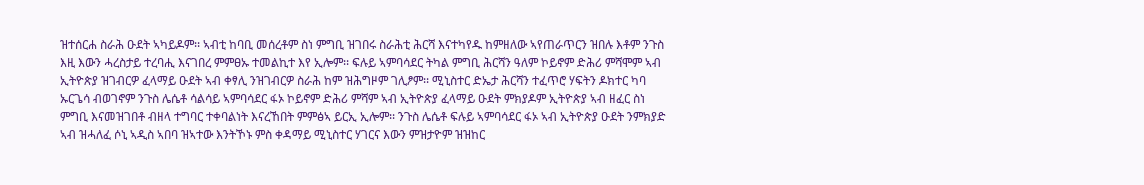ዝተሰርሐ ስራሕ ዑደት ኣካይዶም፡፡ ኣብቲ ከባቢ መሰረቶም ስነ ምግቢ ዝገበሩ ስራሕቲ ሕርሻ እናተካየዱ ከምዘለው ኣየጠራጥርን ዝበሉ እቶም ንጉስ እዚ እውን ሓረስታይ ተረባሒ እናገበረ ምምፀኡ ተመልኪተ እየ ኢሎም፡፡ ፍሉይ ኣምባሳደር ትካል ምግቢ ሕርሻን ዓለም ኮይኖም ድሕሪ ምሻሞም ኣብ ኢትዮጵያ ዝገብርዎ ፈላማይ ዑደት ኣብ ቀፃሊ ንዝገብርዎ ስራሕ ከም ዝሕግዞም ገሊፆም፡፡ ሚኒስተር ድኤታ ሕርሻን ተፈጥሮ ሃፍትን ዶክተር ካባ ኡርጌሳ ብወገኖም ንጉስ ሌሴቶ ሳልሳይ ኣምባሳደር ፋኦ ኮይኖም ድሕሪ ምሻም ኣብ ኢትዮጵያ ፈላማይ ዑደት ምክያዶም ኢትዮጵያ ኣብ ዘፈር ስነ ምግቢ እናመዝገበቶ ብዘላ ተግባር ተቀባልነት እናረኸበት ምምፅኣ ይርኢ ኢሎም፡፡ ንጉስ ሌሴቶ ፍሉይ ኣምባሳደር ፋኦ ኣብ ኢትዮጵያ ዑደት ንምክያድ ኣብ ዝሓለፈ ሶኒ ኣዲስ ኣበባ ዝኣተው እንትኾኑ ምስ ቀዳማይ ሚኒስተር ሃገርና እውን ምዝታዮም ዝዝከር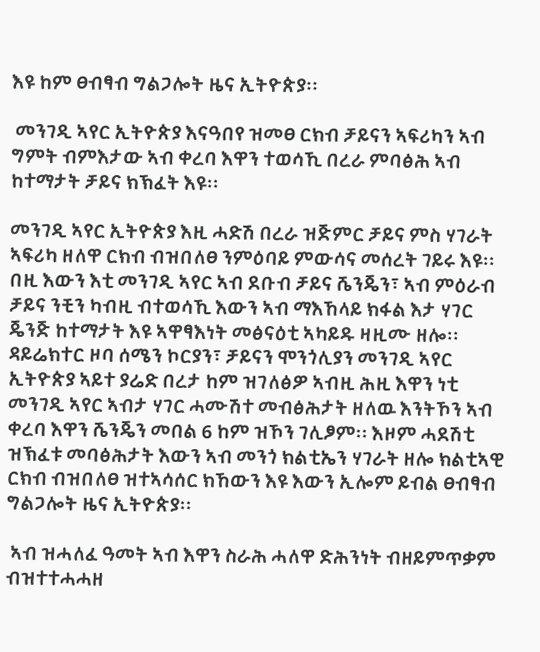እዩ ከም ፀብፃብ ግልጋሎት ዜና ኢትዮጵያ፡፡

 መንገዲ ኣየር ኢትዮጵያ እናዓበየ ዝመፀ ርክብ ቻይናን ኣፍሪካን ኣብ ግምት ብምእታው ኣብ ቀረባ እዋን ተወሳኺ በረራ ምባፅሕ ኣብ ከተማታት ቻይና ክኽፈት እዩ፡፡

መንገዲ ኣየር ኢትዮጵያ እዚ ሓድሽ በረራ ዝጅምር ቻይና ምስ ሃገራት ኣፍሪካ ዘለዋ ርክብ ብዝበለፀ ንምዕባይ ምውሳና መሰረት ገይሩ እዩ፡፡ በዚ እውን እቲ መንገዲ ኣየር ኣብ ደቡብ ቻይና ሼንጄን፣ ኣብ ምዕራብ ቻይና ንቺን ካብዚ ብተወሳኺ እውን ኣብ ማእኸላይ ክፋል እታ ሃገር ጄንጅ ከተማታት እዩ ኣዋፃእነት መፅናዕቲ ኣካይዱ ዛዚሙ ዘሎ፡፡ ዳይሬክተር ዞባ ሰሜን ኮርያን፣ ቻይናን ሞንጎሊያን መንገዲ ኣየር ኢትዮጵያ ኣይተ ያሬድ በረታ ከም ዝገለፅዎ ኣብዚ ሕዚ እዋን ነቲ መንገዲ ኣየር ኣብታ ሃገር ሓሙሽተ መብፅሕታት ዘለዉ እንትኾን ኣብ ቀረባ እዋን ሼንጄን መበል 6 ከም ዝኾን ገሊፆም፡፡ እዞም ሓደሽቲ ዝኽፈቱ መባፅሕታት እውን ኣብ መንጎ ክልቲኤን ሃገራት ዘሎ ክልቲኣዊ ርክብ ብዝበለፀ ዝተኣሳሰር ክኸውን እዩ እውን ኢሎም ይብል ፀብፃብ ግልጋሎት ዜና ኢትዮጵያ፡፡

 ኣብ ዝሓለፈ ዓመት ኣብ እዋን ስራሕ ሓለዋ ድሕንነት ብዘይምጥቃም ብዝተተሓሓዘ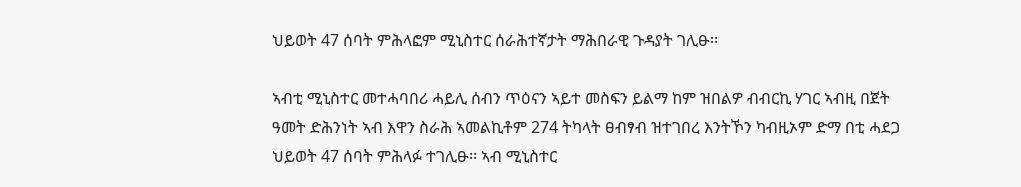ህይወት 47 ሰባት ምሕላፎም ሚኒስተር ሰራሕተኛታት ማሕበራዊ ጉዳያት ገሊፁ፡፡

ኣብቲ ሚኒስተር መተሓባበሪ ሓይሊ ሰብን ጥዕናን ኣይተ መስፍን ይልማ ከም ዝበልዎ ብብርኪ ሃገር ኣብዚ በጀት ዓመት ድሕንነት ኣብ እዋን ስራሕ ኣመልኪቶም 274 ትካላት ፀብፃብ ዝተገበረ እንትኾን ካብዚኦም ድማ በቲ ሓደጋ ህይወት 47 ሰባት ምሕላፉ ተገሊፁ፡፡ ኣብ ሚኒስተር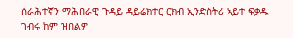ሰራሕተኛን ማሕበራዊ ጉዳይ ዳይሬክተር ርክብ ኢንድስትሪ ኣይተ ፍቃዱ ገብሩ ከም ዝበልዎ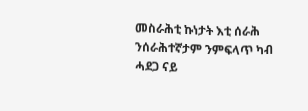መስራሕቲ ኩነታት እቲ ሰራሕ ንሰራሕተኛታም ንምፍላጥ ካብ ሓደጋ ናይ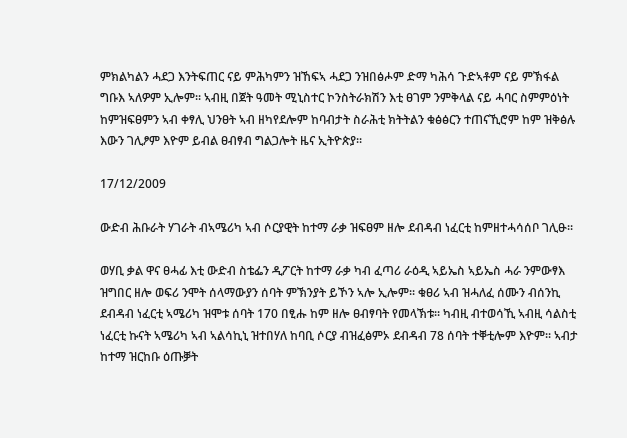ምክልካልን ሓደጋ እንትፍጠር ናይ ምሕካምን ዝኸፍኣ ሓደጋ ንዝበፅሖም ድማ ካሕሳ ጉድኣቶም ናይ ምኽፋል ግቡእ ኣለዎም ኢሎም፡፡ ኣብዚ በጀት ዓመት ሚኒስተር ኮንስትራክሽን እቲ ፀገም ንምቅላል ናይ ሓባር ስምምዕነት ከምዝፍፀምን ኣብ ቀፃሊ ህንፀት ኣብ ዘካየደሎም ከባብታት ስራሕቲ ክትትልን ቁፅፅርን ተጠናኺሮም ከም ዝቅፅሉ እውን ገሊፆም እዮም ይብል ፀብፃብ ግልጋሎት ዜና ኢትዮጵያ፡፡

17/12/2009

ውድብ ሕቡራት ሃገራት ብኣሜሪካ ኣብ ሶርያዊት ከተማ ራቃ ዝፍፀም ዘሎ ደብዳብ ነፈርቲ ከምዘተሓሳሰቦ ገሊፁ፡፡

ወሃቢ ቃል ዋና ፀሓፊ እቲ ውድብ ስቴፌን ዲፖርት ከተማ ራቃ ካብ ፈጣሪ ራዕዲ ኣይኤስ ኣይኤስ ሓራ ንምውፃእ ዝግበር ዘሎ ወፍሪ ንሞት ሰላማውያን ሰባት ምኽንያት ይኾን ኣሎ ኢሎም፡፡ ቁፀሪ ኣብ ዝሓለፈ ሰሙን ብሰንኪ ደብዳብ ነፈርቲ ኣሜሪካ ዝሞቱ ሰባት 170 በፂሑ ከም ዘሎ ፀብፃባት የመላኽቱ፡፡ ካብዚ ብተወሳኺ ኣብዚ ሳልስቲ ነፈርቲ ኩናት ኣሜሪካ ኣብ ኣልሳኪኒ ዝተበሃለ ከባቢ ሶርያ ብዝፈፅምኦ ደብዳብ 78 ሰባት ተቐቲሎም እዮም፡፡ ኣብታ ከተማ ዝርከቡ ዕጡቓት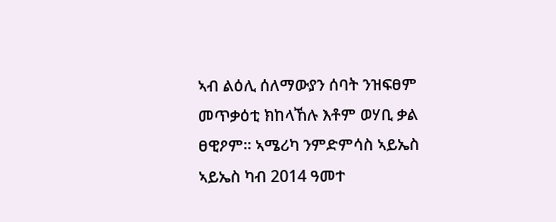ኣብ ልዕሊ ሰለማውያን ሰባት ንዝፍፀም መጥቃዕቲ ክከላኸሉ እቶም ወሃቢ ቃል ፀዊዖም፡፡ ኣሜሪካ ንምድምሳስ ኣይኤስ ኣይኤስ ካብ 2014 ዓመተ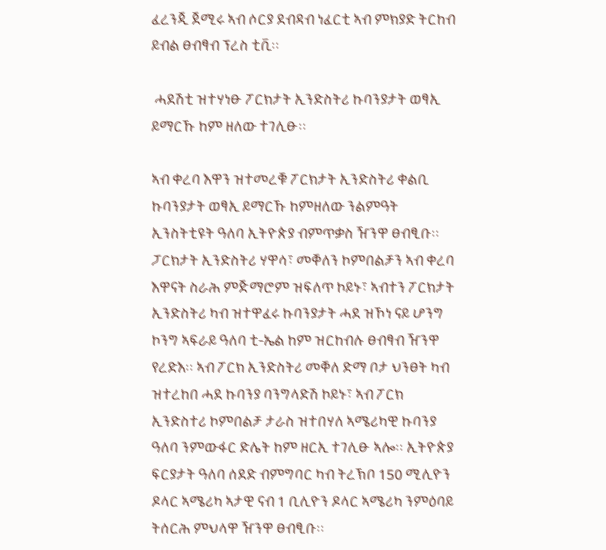ፈረንጂ ጀሚሩ ኣብ ሶርያ ደብዳብ ነፈርቲ ኣብ ምክያድ ትርከብ ይብል ፀብፃብ ፕረስ ቲቪ፡፡

 ሓደሽቲ ዝተሃነፁ ፖርክታት ኢንድስትሪ ኩባንያታት ወፃኢ ይማርኹ ከም ዘለው ተገሊፁ፡፡

ኣብ ቀረባ እዋን ዝተመረቑ ፖርክታት ኢንድስትሪ ቀልቢ ኩባንያታት ወፃኢ ይማርኹ ከምዘለው ንልምዓት ኢንስትቲዩት ዓለባ ኢትዮጵያ ብምጥቃስ ዥንዋ ፀብፂቡ፡፡ ፓርክታት ኢንድስትሪ ሃዋሳ፣ መቐለን ኮምበልቻን ኣብ ቀረባ እዋናት ስራሕ ምጅማሮም ዝፍለጥ ኮይኑ፣ ኣብተን ፖርክታት ኢንድስትሪ ካብ ዝተዋፈሩ ኩባንያታት ሓደ ዝኾነ ናይ ሆንግ ኮንግ ኣፍራይ ዓለባ ቲ-ኤል ከም ዝርከብሉ ፀብፃብ ዥንዋ የረድእ፡፡ ኣብ ፖርክ ኢንድስትሪ መቐለ ድማ ቦታ ህንፀት ካብ ዝተረከበ ሓደ ኩባንያ ባንግላድሽ ኮይኑ፣ ኣብ ፖርክ ኢንድስተሪ ኮምበልቻ ታራስ ዝተበሃለ ኣሜሪካዊ ኩባንያ ዓለባ ንምውፋር ድሌት ከም ዘርኢ ተገሊፁ ኣሎ፡፡ ኢትዮጵያ ፍርያታት ዓለባ ሰደድ ብምግባር ካብ ትረኽቦ 150 ሚሊዮን ዶላር ኣሜሪካ ኣታዊ ናብ 1 ቢሊዮን ዶላር ኣሜሪካ ንምዕባይ ትሰርሕ ምህላዋ ዥንዋ ፀብፂቡ፡፡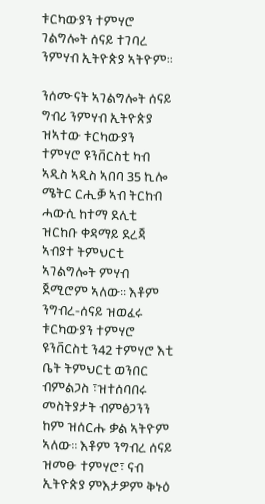ቱርካውያን ተምሃሮ ገልግሎት ሰናይ ተገባረ ንምሃብ ኢትዮጵያ ኣትዮም፡፡

ንሰሙናት ኣገልግሎት ሰናይ ግብሪ ንምሃብ ኢትዮጵያ ዝኣተው ቱርካውያን ተምሃሮ ዩንቨርስቲ ካብ ኣዲስ ኣዲስ ኣበባ 35 ኪሎ ሜትር ርሒቓ ኣብ ትርከብ ሓውሲ ከተማ ደሊቲ ዝርከቡ ቀዳማይ ደረጃ ኣብያተ ትምህርቲ ኣገልግሎት ምሃብ ጀሚሮም ኣለው፡፡ እቶም ንግብረ-ሰናይ ዝወፈሩ ቱርካውያን ተምሃሮ ዩንቨርስቲ ን42 ተምሃሮ እቲ ቤት ትምህርቲ ወንበር ብምልጋስ ፣ዝተሰባበሩ መስትያታት ብምፅጋንን ከም ዝሰርሑ ቃል ኣትዮም ኣለው፡፡ እቶም ንግብረ ሰናይ ዝመፁ ተምሃሮ፣ ናብ ኢትዮጵያ ምእታዎም ቅኑዕ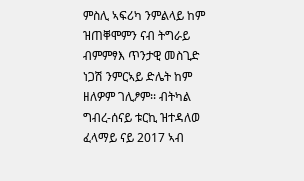ምስሊ ኣፍሪካ ንምልላይ ከም ዝጠቐሞምን ናብ ትግራይ ብምምፃእ ጥንታዊ መስጊድ ነጋሽ ንምርኣይ ድሌት ከም ዘለዎም ገሊፆም፡፡ ብትካል ግብረ-ሰናይ ቱርኪ ዝተዳለወ ፈላማይ ናይ 2017 ኣብ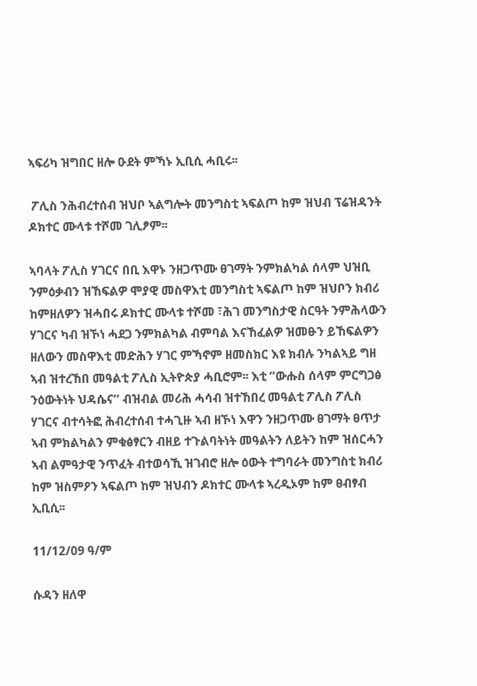ኣፍሪካ ዝግበር ዘሎ ዑደት ምኻኑ ኢቢሲ ሓቢሩ፡፡

 ፖሊስ ንሕብረተሰብ ዝህቦ ኣልግሎት መንግስቲ ኣፍልጦ ከም ዝህብ ፕሬዝዳንት ዶክተር ሙላቱ ተሾመ ገሊፆም፡፡

ኣባላት ፖሊስ ሃገርና በቢ እዋኑ ንዘጋጥሙ ፀገማት ንምክልካል ሰላም ህዝቢ ንምዕቃብን ዝኸፍልዎ ሞያዊ መስዋእቲ መንግስቲ ኣፍልጦ ከም ዝህቦን ክብሪ ከምዘለዎን ዝሓበሩ ዶክተር ሙላቱ ተሾመ ፣ሕገ መንግስታዊ ስርዓት ንምሕላውን ሃገርና ካብ ዝኾነ ሓደጋ ንምክልካል ብምባል እናኸፈልዎ ዝመፁን ይኸፍልዎን ዘለውን መስዋእቲ መድሕን ሃገር ምኻኖም ዘመስክር እዩ ክብሉ ንካልኣይ ግዘ ኣብ ዝተረኸበ መዓልቲ ፖሊስ ኢትዮጵያ ሓቢሮም፡፡ እቲ ‘’ውሑስ ሰላም ምርግጋፅ ንዕውትነት ህዳሴና’’ ብዝብል መሪሕ ሓሳብ ዝተኸበረ መዓልቲ ፖሊስ ፖሊስ ሃገርና ብተሳትፎ ሕብረተሰብ ተሓጊዙ ኣብ ዘኾነ እዋን ንዘጋጥሙ ፀገማት ፀጥታ ኣብ ምክልካልን ምቁፅፃርን ብዘይ ተጉልባትነት መዓልትን ለይትን ከም ዝሰርሓን ኣብ ልምዓታዊ ንጥፈት ብተወሳኺ ዝገብሮ ዘሎ ዕውት ተግባራት መንግስቲ ክብሪ ከም ዝስምዖን ኣፍልጦ ከም ዝህብን ዶክተር ሙላቱ ኣረዲኦም ከም ፀብፃብ ኢቢሲ፡፡

11/12/09 ዓ/ም

ሱዳን ዘለዋ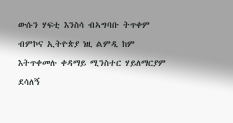ውሱን ሃፍቲ እንስሳ ብኣግባቡ ትጥቀም ብምኮና ኢትዮጵያ ነዚ ልምዲ ከም እትጥቀመሉ ቀዳማይ ሚንስተር ሃይለማርያም ደሳለኝ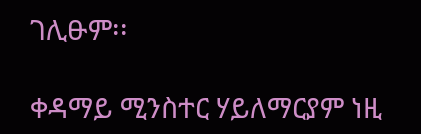ገሊፁም፡፡

ቀዳማይ ሚንስተር ሃይለማርያም ነዚ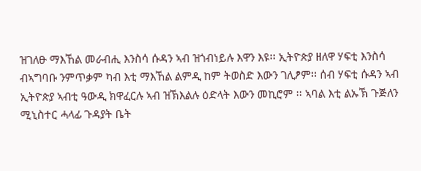ዝገለፁ ማእኸል መራብሒ እንስሳ ሱዳን ኣብ ዝጎብነይሉ እዋን እዩ፡፡ ኢትዮጵያ ዘለዋ ሃፍቲ እንስሳ ብኣግባቡ ንምጥቃም ካብ እቲ ማእኸል ልምዲ ከም ትወስድ እውን ገሊፆም፡፡ ሰብ ሃፍቲ ሱዳን ኣብ ኢትዮጵያ ኣብቲ ዓውዲ ክዋፈርሉ ኣብ ዝኽእልሉ ዕድላት እውን መኪሮም ፡፡ ኣባል እቲ ልኡኽ ጉጅለን ሚኒስተር ሓላፊ ጉዳያት ቤት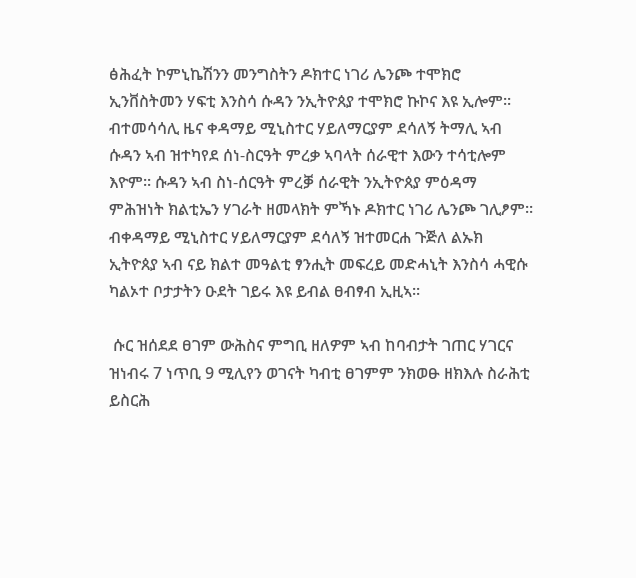ፅሕፈት ኮምኒኬሽንን መንግስትን ዶክተር ነገሪ ሌንጮ ተሞክሮ ኢንቨስትመን ሃፍቲ እንስሳ ሱዳን ንኢትዮጰያ ተሞክሮ ኩኮና እዩ ኢሎም፡፡ ብተመሳሳሊ ዜና ቀዳማይ ሚኒስተር ሃይለማርያም ደሳለኝ ትማሊ ኣብ ሱዳን ኣብ ዝተካየደ ሰነ-ስርዓት ምረቃ ኣባላት ሰራዊተ እውን ተሳቲሎም እዮም፡፡ ሱዳን ኣብ ስነ-ሰርዓት ምረቓ ሰራዊት ንኢትዮጰያ ምዕዳማ ምሕዝነት ክልቲኤን ሃገራት ዘመላክት ምኻኑ ዶክተር ነገሪ ሌንጮ ገሊፆም፡፡ ብቀዳማይ ሚኒስተር ሃይለማርያም ደሳለኝ ዝተመርሐ ጉጅለ ልኡክ ኢትዮጰያ ኣብ ናይ ክልተ መዓልቲ ፃንሒት መፍረይ መድሓኒት እንስሳ ሓዊሱ ካልኦተ ቦታታትን ዑደት ገይሩ እዩ ይብል ፀብፃብ ኢዚኣ፡፡

 ሱር ዝሰደደ ፀገም ውሕስና ምግቢ ዘለዎም ኣብ ከባብታት ገጠር ሃገርና ዝነብሩ 7 ነጥቢ 9 ሚሊየን ወገናት ካብቲ ፀገምም ንክወፁ ዘክእሉ ስራሕቲ ይስርሕ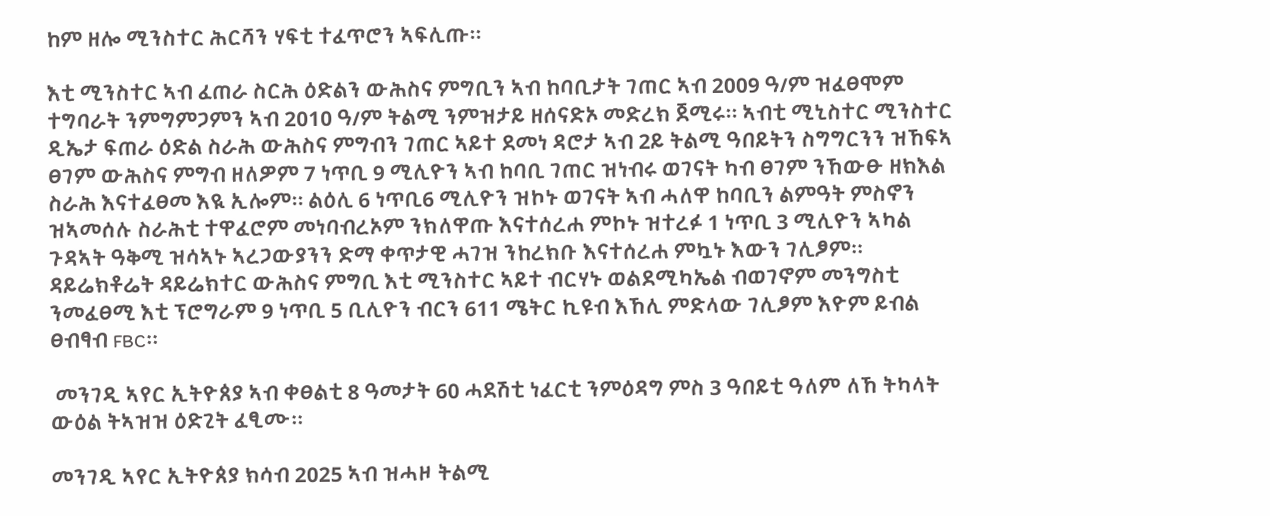ከም ዘሎ ሚንስተር ሕርሻን ሃፍቲ ተፈጥሮን ኣፍሊጡ፡፡

እቲ ሚንስተር ኣብ ፈጠራ ስርሕ ዕድልን ውሕስና ምግቢን ኣብ ከባቢታት ገጠር ኣብ 2009 ዓ/ም ዝፈፀሞም ተግባራት ንምግምጋምን ኣብ 2010 ዓ/ም ትልሚ ንምዝታይ ዘሰናድኦ መድረክ ጀሚሩ፡፡ ኣብቲ ሚኒስተር ሚንስተር ዲኤታ ፍጠራ ዕድል ስራሕ ውሕስና ምግብን ገጠር ኣይተ ደመነ ዳሮታ ኣብ 2ይ ትልሚ ዓበይትን ስግግርንን ዝኸፍኣ ፀገም ውሕስና ምግብ ዘለዎም 7 ነጥቢ 9 ሚሊዮን ኣብ ከባቢ ገጠር ዝነብሩ ወገናት ካብ ፀገም ንኸውፁ ዘክእል ስራሕ እናተፈፀመ እዪ ኢሎም፡፡ ልዕሊ 6 ነጥቢ6 ሚሊዮን ዝኮኑ ወገናት ኣብ ሓለዋ ከባቢን ልምዓት ምስኖን ዝኣመሰሉ ስራሕቲ ተዋፈሮም መነባብረኦም ንክለዋጡ እናተሰረሐ ምኮኑ ዝተረፉ 1 ነጥቢ 3 ሚሊዮን ኣካል ጉዳኣት ዓቅሚ ዝሳኣኑ ኣረጋውያንን ድማ ቀጥታዊ ሓገዝ ንከረክቡ እናተሰረሐ ምኳኑ እውን ገሊፆም፡፡ ዳይሬክቶሬት ዳይሬክተር ውሕስና ምግቢ እቲ ሚንስተር ኣይተ ብርሃኑ ወልደሚካኤል ብወገኖም መንግስቲ ንመፈፀሚ እቲ ፕሮግራም 9 ነጥቢ 5 ቢሊዮን ብርን 611 ሜትር ኪዩብ እኸሊ ምድላው ገሊፆም እዮም ይብል ፀብፃብ FBC፡፡

 መንገዲ ኣየር ኢትዮጰያ ኣብ ቀፀልቲ 8 ዓመታት 60 ሓደሽቲ ነፈርቲ ንምዕዳግ ምስ 3 ዓበይቲ ዓለም ለኸ ትካላት ውዕል ትኣዝዝ ዕድጊት ፈፂሙ፡፡

መንገዲ ኣየር ኢትዮጰያ ክሳብ 2025 ኣብ ዝሓዞ ትልሚ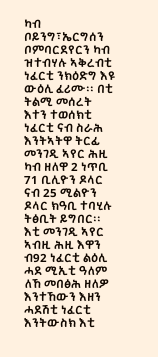ካብ ቦይንግ፣ኤርግሰን ቦምባርደየርን ካብ ዝተብሃሉ ኣቅረብቲ ነፈርቲ ንክዕድግ እዩ ውዕሊ ፈሪሙ፡፡ በቲ ትልሚ መሰረት እተን ተወሰክቲ ነፈርቲ ናብ ስራሕ እንትኣትዋ ትርፊ መንገዲ ኣየር ሕዚ ካብ ዘለዋ 2 ነጥቢ 71 ቢሊዮን ዶላር ናብ 25 ሚልዮን ዶላር ክዓቢ ተባሂሉ ትፅቢት ይግበር፡፡ እቲ መንገዲ ኣየር ኣብዚ ሕዚ እዋን ብ92 ነፈርቲ ልዕሊ ሓደ ሚኢቲ ዓለም ለኸ መበፅሕ ዘለዎ እንተኸውን እዘን ሓደሽቲ ነፈርቲ እንትውስክ እቲ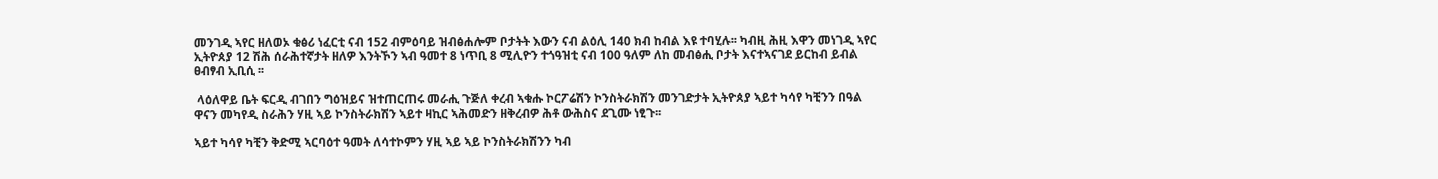መንገዲ ኣየር ዘለወኦ ቁፅሪ ነፈርቲ ናብ 152 ብምዕባይ ዝብፅሐሎም ቦታትት እውን ናብ ልዕሊ 140 ክብ ከብል እዩ ተባሂሉ፡፡ ካብዚ ሕዚ እዋን መነገዲ ኣየር ኢትዮጰያ 12 ሽሕ ሰራሕተኛታት ዘለዎ እንትኾን ኣብ ዓመተ 8 ነጥቢ 8 ሚሊዮን ተጎዓዝቲ ናብ 100 ዓለም ለከ መብፅሒ ቦታት እናተኣናገደ ይርከብ ይብል ፀብፃብ ኢቢሲ ፡፡

 ላዕለዋይ ቤት ፍርዲ ብገበን ግዕዝይና ዝተጠርጠሩ መራሒ ጉጅለ ቀረብ ኣቁሑ ኮርፖሬሽን ኮንስትራክሽን መንገድታት ኢትዮጰያ ኣይተ ካሳየ ካቺንን በዓል ዋናን መካየዲ ስራሕን ሃዚ ኣይ ኮንስትራክሽን ኣይተ ዛኪር ኣሕመድን ዘቅረብዎ ሕቶ ውሕስና ደጊሙ ነፂጉ፡፡

ኣይተ ካሳየ ካቺን ቅድሚ ኣርባዕተ ዓመት ለሳተኮምን ሃዚ ኣይ ኣይ ኮንስትራክሽንን ካብ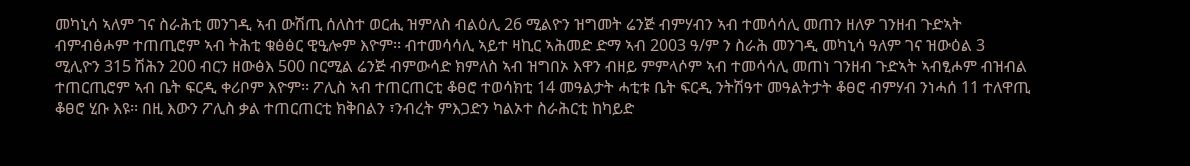መካኒሳ ኣለም ገና ስራሕቲ መንገዲ ኣብ ውሽጢ ሰለስተ ወርሒ ዝምለስ ብልዕሊ 26 ሚልዮን ዝግመት ሬንጅ ብምሃብን ኣብ ተመሳሳሊ መጠን ዘለዎ ገንዘብ ጉድኣት ብምብፅሖም ተጠጢሮም ኣብ ትሕቲ ቁፅፅር ዊዒሎም እዮም፡፡ ብተመሳሳሊ ኣይተ ዛኪር ኣሕመድ ድማ ኣብ 2003 ዓ/ም ን ስራሕ መንገዲ መካኒሳ ዓለም ገና ዝውዕል 3 ሚሊዮን 315 ሽሕን 200 ብርን ዘውፅእ 500 በርሚል ሬንጅ ብምውሳድ ክምለስ ኣብ ዝግበኦ እዋን ብዘይ ምምላሶም ኣብ ተመሳሳሊ መጠነ ገንዘብ ጉድኣት ኣብፂሖም ብዝብል ተጠርጢሮም ኣብ ቤት ፍርዲ ቀሪቦም እዮም፡፡ ፖሊስ ኣብ ተጠርጠርቲ ቆፀሮ ተወሳክቲ 14 መዓልታት ሓቲቱ ቤት ፍርዲ ንትሽዓተ መዓልትታት ቆፀሮ ብምሃብ ንነሓሰ 11 ተለዋጢ ቆፀሮ ሂቡ እዩ፡፡ በዚ እውን ፖሊስ ቃል ተጠርጠርቲ ክቅበልን ፣ንብረት ምእጋድን ካልኦተ ስራሕርቲ ከካይድ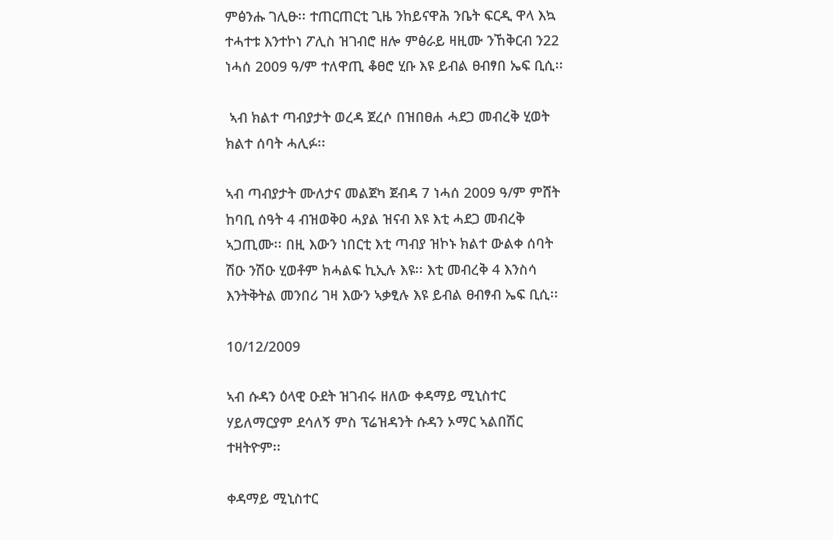ምፅንሑ ገሊፁ፡፡ ተጠርጠርቲ ጊዜ ንከይናዋሕ ንቤት ፍርዲ ዋላ እኳ ተሓተቱ እንተኮነ ፖሊስ ዝገብሮ ዘሎ ምፅራይ ዛዚሙ ንኸቅርብ ን22 ነሓሰ 2009 ዓ/ም ተለዋጢ ቆፀሮ ሂቡ እዩ ይብል ፀብፃበ ኤፍ ቢሲ፡፡

 ኣብ ክልተ ጣብያታት ወረዳ ጀረሶ በዝበፀሐ ሓደጋ መብረቅ ሂወት ክልተ ሰባት ሓሊፉ፡፡

ኣብ ጣብያታት ሙለታና መልጀካ ጀብዳ 7 ነሓሰ 2009 ዓ/ም ምሸት ከባቢ ሰዓት 4 ብዝወቅዐ ሓያል ዝናብ እዩ እቲ ሓደጋ መብረቅ ኣጋጢሙ፡፡ በዚ እውን ነበርቲ እቲ ጣብያ ዝኮኑ ክልተ ውልቀ ሰባት ሽዑ ንሽዑ ሂወቶም ክሓልፍ ኪኢሉ እዩ፡፡ እቲ መብረቅ 4 እንስሳ እንትቅትል መንበሪ ገዛ እውን ኣቃፂሉ እዩ ይብል ፀብፃብ ኤፍ ቢሲ፡፡

10/12/2009

ኣብ ሱዳን ዕላዊ ዑደት ዝገብሩ ዘለው ቀዳማይ ሚኒስተር ሃይለማርያም ደሳለኝ ምስ ፕሬዝዳንት ሱዳን ኦማር ኣልበሽር ተዛትዮም፡፡

ቀዳማይ ሚኒስተር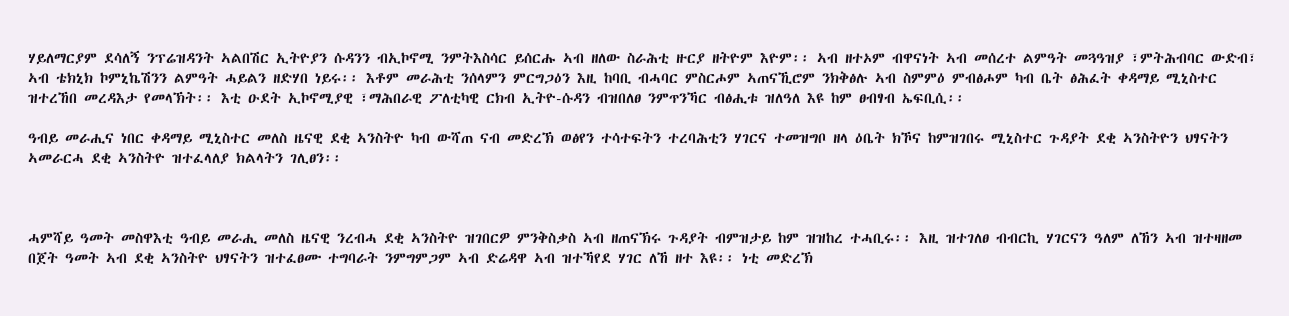ሃይለማርያም ደሳለኝ ንፕሬዝዳንት ኣልበሽር ኢትዮያን ሱዳንን ብኢኮኖሚ ንምትእስሳር ይሰርሑ ኣብ ዘለው ስራሕቲ ዙርያ ዘትዮም እዮም፡፡ ኣብ ዘተኦም ብዋናነት ኣብ መሰረተ ልምዓት መጓዓዝያ ፣ምትሕብባር ውድብ፣ ኣብ ቴክኒክ ኮምኒኬሽንን ልምዓት ሓይልን ዘድሃበ ነይሩ፡፡ እቶም መራሕቲ ንሰላምን ምርግጋዕን እዚ ከባቢ ብሓባር ምስርሖም ኣጠናኺሮም ንክቅፅሉ ኣብ ስምምዕ ምብፅሖም ካብ ቤት ፅሕፈት ቀዳማይ ሚኒስተር ዝተረኸበ መረዳእታ የመላኽት፡፡ እቲ ዑደት ኢኮኖሚያዊ ፣ማሕበራዊ ፖለቲካዊ ርክብ ኢትዮ-ሱዳን ብዝበለፀ ንምጥንኻር ብፅሒቱ ዝለዓለ እዩ ከም ፀብፃብ ኤፍቢሲ፡፡

ዓብይ መራሒና ነበር ቀዳማይ ሚኒስተር መለስ ዜናዊ ደቂ ኣንስትዮ ካብ ውሻጠ ናብ መድረኽ ወፅየን ተሳተፍትን ተረባሕቲን ሃገርና ተመዝግቦ ዘላ ዕቤት ክኾና ከምዝገበሩ ሚኒስተር ጉዳያት ደቂ ኣንስትዮን ህፃናትን ኣመራርሓ ደቂ ኣንስትዮ ዝተፈላለያ ክልላትን ገሊፀን፡፡



ሓምሻይ ዓመት መስዋእቲ ዓብይ መራሒ መለስ ዜናዊ ንረብሓ ደቂ ኣንስትዮ ዝገበርዎ ምንቅስቃስ ኣብ ዘጠናኽሩ ጉዳያት ብምዝታይ ከም ዝዝከረ ተሓቢሩ፡፡ እዚ ዝተገለፀ ብብርኪ ሃገርናን ዓለም ለኸን ኣብ ዝተዛዘመ በጀት ዓመት ኣብ ደቂ ኣንስትዮ ህፃናትን ዝተፈፀሙ ተግባራት ንምግምጋም ኣብ ድሬዳዋ ኣብ ዝተኻየደ ሃገር ለኸ ዘተ እዩ፡፡ ነቲ መድረኽ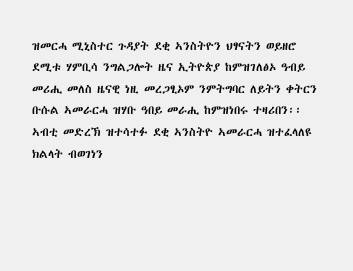ዝመርሓ ሚኒስተር ጉዳያት ደቂ ኣንስትዮን ህፃናትን ወይዘሮ ደሚቱ ሃምቢሳ ንግልጋሎት ዜና ኢትዮጵያ ከምዝገለፅኦ ዓብይ መሪሒ መለስ ዜናዊ ነዚ መረጋፂኦም ንምትግባር ለይትን ቀትርን ቡሱል ኣመራርሓ ዝሃቡ ዓበይ መራሒ ከምዝነበሩ ተዛሪበን፡፡ ኣብቲ መድረኽ ዝተሳተፉ ደቂ ኣንስትዮ ኣመራርሓ ዝተፈላለዩ ክልላት ብወገነን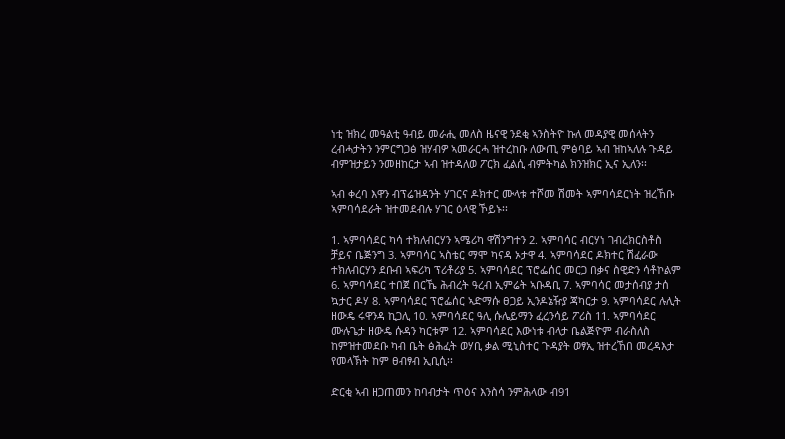ነቲ ዝክረ መዓልቲ ዓብይ መራሒ መለስ ዜናዊ ንደቂ ኣንስትዮ ኩለ መዳያዊ መሰላትን ረብሓታትን ንምርግጋፅ ዝሃብዎ ኣመራርሓ ዝተረከቡ ለውጢ ምፅባይ ኣብ ዝከኣለሉ ጉዳይ ብምዝታይን ንመዘከርታ ኣብ ዝተዳለወ ፖርክ ፈልሲ ብምትካል ክንዝክር ኢና ኢለን፡፡

ኣብ ቀረባ እዋን ብፕሬዝዳንት ሃገርና ዶክተር ሙላቱ ተሾመ ሽመት ኣምባሳደርነት ዝረኸቡ ኣምባሳደራት ዝተመደብሉ ሃገር ዕላዊ ኾይኑ፡፡

1. ኣምባሳደር ካሳ ተክለብርሃን ኣሜሪካ ዋሽንግተን 2. ኣምባሳር ብርሃነ ገብረክርስቶስ ቻይና ቤጅንግ 3. ኣምባሳር ኣስቴር ማሞ ካናዳ ኦታዋ 4. ኣምባሳደር ዶክተር ሽፈራው ተክለብርሃን ደቡብ ኣፍሪካ ፕሪቶሪያ 5. ኣምባሳደር ፕሮፌሰር መርጋ በቃና ስዊድን ሳቶኮልም 6. ኣምባሳደር ተበጀ በርኼ ሕብረት ዓረብ ኢምሬት ኣቡዳቢ 7. ኣምባሳር መታሰብያ ታሰ ኳታር ዶሃ 8. ኣምባሳደር ፕሮፌሰር ኣድማሱ ፀጋይ ኢንዶኔዥያ ጃካርታ 9. ኣምባሳደር ሉሊት ዘውዴ ሩዋንዳ ኪጋሊ 10. ኣምባሳደር ዓሊ ሱሌይማን ፈረንሳይ ፖሪስ 11. ኣምባሳደር ሙሉጌታ ዘውዴ ሱዳን ካርቱም 12. ኣምባሳደር እውነቱ ብላታ ቤልጅዮም ብራስለስ ከምዝተመደቡ ካብ ቤት ፅሕፈት ወሃቢ ቃል ሚኒስተር ጉዳያት ወፃኢ ዝተረኸበ መረዳእታ የመላኽት ከም ፀብፃብ ኢቢሲ፡፡

ድርቂ ኣብ ዘጋጠመን ከባብታት ጥዕና እንስሳ ንምሕላው ብ91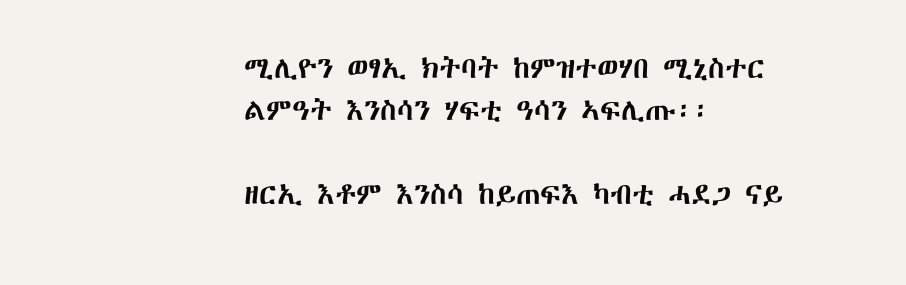ሚሊዮን ወፃኢ ክትባት ከምዝተወሃበ ሚኒስተር ልምዓት እንስሳን ሃፍቲ ዓሳን ኣፍሊጡ፡፡

ዘርኢ እቶም እንስሳ ከይጠፍእ ካብቲ ሓደጋ ናይ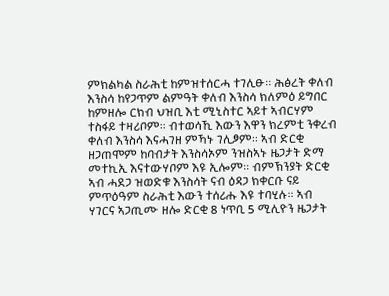ምክልካል ስራሕቲ ከምዝተሰርሓ ተገሊፁ፡፡ ሕፅረት ቀለብ እንስሳ ከየጋጥም ልምዓት ቀለብ እንስሳ ክለምዕ ይግበር ከምዘሎ ርክብ ህዝቢ እቲ ሚኒስተር ኣይተ ኣብርሃም ተስፋይ ተዛሪቦም፡፡ ብተወሳኺ እውን እዋን ክረምቲ ንቀረብ ቀለብ እንስሳ እናሓገዘ ምኻኑ ገሊፆም፡፡ ኣብ ድርቂ ዘጋጠሞም ከባብታት እንስሳኦም ንዝስኣኑ ዜጋታት ድማ መተኪኢ እናተውሃቦም እዩ ኢሎም፡፡ ብምኽንያት ድርቂ ኣብ ሓደጋ ዝወድቁ እንስሳት ናብ ዕዳጋ ክቀርቡ ናይ ምጥዕዓም ስራሕቲ እውን ተሰሪሑ እዩ ተባሂሉ፡፡ ኣብ ሃገርና ኣጋጢሙ ዘሎ ድርቂ 8 ነጥቢ 5 ሚሊዮን ዜጋታት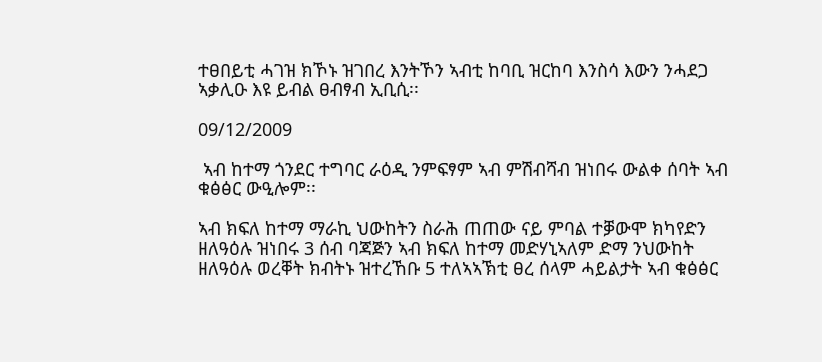ተፀበይቲ ሓገዝ ክኾኑ ዝገበረ እንትኾን ኣብቲ ከባቢ ዝርከባ እንስሳ እውን ንሓደጋ ኣቃሊዑ እዩ ይብል ፀብፃብ ኢቢሲ፡፡

09/12/2009

 ኣብ ከተማ ጎንደር ተግባር ራዕዲ ንምፍፃም ኣብ ምሽብሻብ ዝነበሩ ውልቀ ሰባት ኣብ ቁፅፅር ውዒሎም፡፡

ኣብ ክፍለ ከተማ ማራኪ ህውከትን ስራሕ ጠጠው ናይ ምባል ተቓውሞ ክካየድን ዘለዓዕሉ ዝነበሩ 3 ሰብ ባጃጅን ኣብ ክፍለ ከተማ መድሃኒኣለም ድማ ንህውከት ዘለዓዕሉ ወረቐት ክብትኑ ዝተረኸቡ 5 ተለኣኣኽቲ ፀረ ሰላም ሓይልታት ኣብ ቁፅፅር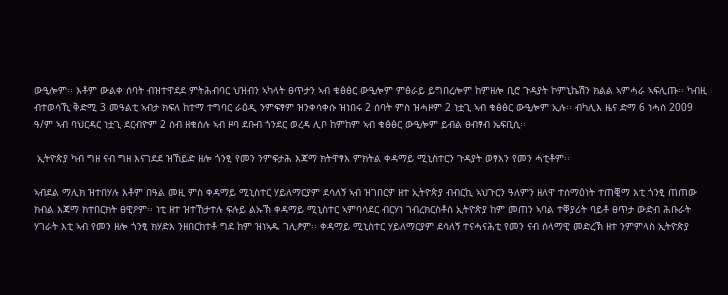ውዒሎም፡፡ እቶም ውልቀ ሰባት ብዝተዋደደ ምትሕብባር ህዝብን ኣካላት ፀጥታን ኣብ ቁፅፅር ውዒሎም ምፅራይ ይግበረሎም ከምዘሎ ቢሮ ጉዳያት ኮምኒኬሽን ክልል ኣምሓራ ኣፍሊጡ፡፡ ካብዚ ብተወሳኺ ቅድሚ 3 መዓልቲ ኣብታ ክፍለ ከተማ ተግባር ራዕዲ ንምፍፃም ዝንቀሳቀሱ ዝነበሩ 2 ሰባት ምስ ዝሓዞም 2 ነቷጊ ኣብ ቁፅፅር ውዒሎም ኢሉ፡፡ ብካሊእ ዜና ድማ 6 ነሓሰ 2009 ዓ/ም ኣብ ባህርዳር ነቷጊ ደርብዮም 2 ሰብ ዘቁሰሉ ኣብ ዞባ ደቡብ ጎንደር ወረዳ ሊቦ ከምከም ኣብ ቁፅፅር ውዒሎም ይብል ፀብፃብ ኤፍቢሲ፡፡

 ኢትዮጵያ ካብ ግዘ ናብ ግዘ እናገደደ ዝኸይድ ዘሎ ጎንፂ የመን ንምፍታሕ እጃማ ክትዋፃእ ምክትል ቀዳማይ ሚኒስተርን ጉዳያት ወፃእን የመን ሓቲቶም፡፡

ኣብደል ማሊክ ዝተበሃሉ እቶም በዓል መዚ ምስ ቀዳማይ ሚኒስተር ሃይለማርያም ደሳለኝ ኣብ ዝገበርዎ ዘተ ኢትዮጵያ ብብርኪ ኣህጉርን ዓለምን ዘለዋ ተሰማዕነት ተጠቒማ እቲ ጎንፂ ጠጠው ክብል እጃማ ክተበርክት ፀዊዖም፡፡ ነቲ ዘተ ዝተኸታተሉ ፍሉይ ልኡኽ ቀዳማይ ሚኒስተር ኣምባሳደር ብርሃነ ገብረክርስቶስ ኢትዮጵያ ከም መጠን ኣባል ተቐያሪት ባይቶ ፀጥታ ውድብ ሕቡራት ሃገራት እቲ ኣብ የመን ዘሎ ጎንፂ ክሃድእ ንዘበርከተቶ ግደ ከም ዝነኣዱ ገሊፆም፡፡ ቀዳማይ ሚኒስተር ሃይለማርያም ደሳለኝ ተናሓናሕቲ የመን ናብ ሰላማዊ መድረኽ ዘተ ንምምላስ ኢትዮጵያ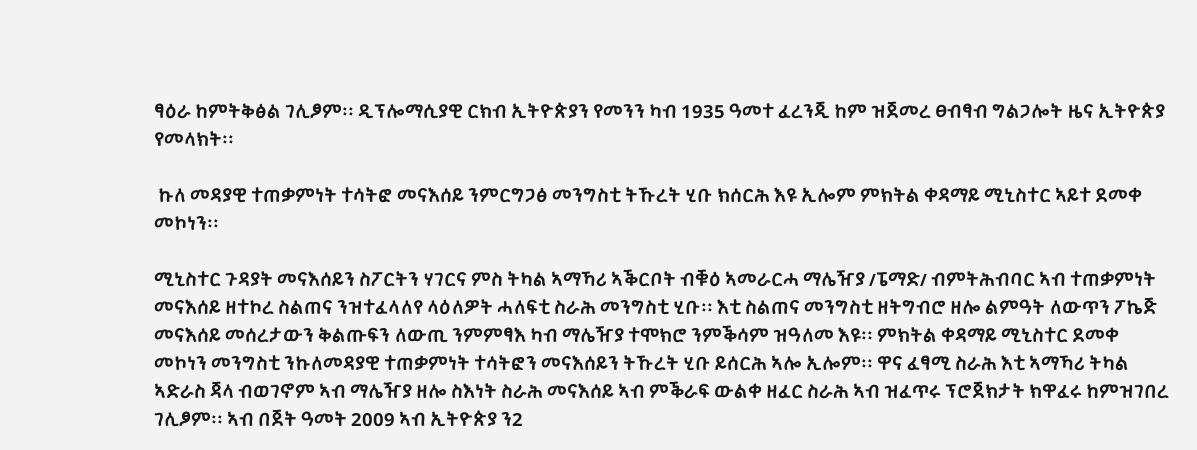ፃዕራ ከምትቅፅል ገሊፆም፡፡ ዲፕሎማሲያዊ ርክብ ኢትዮጵያን የመንን ካብ 1935 ዓመተ ፈረንጂ ከም ዝጀመረ ፀብፃብ ግልጋሎት ዜና ኢትዮጵያ የመላክት፡፡

 ኩለ መዳያዊ ተጠቃምነት ተሳትፎ መናእሰይ ንምርግጋፅ መንግስቲ ትኹረት ሂቡ ክሰርሕ እዩ ኢሎም ምክትል ቀዳማይ ሚኒስተር ኣይተ ደመቀ መኮነን፡፡

ሚኒስተር ጉዳያት መናእሰይን ስፖርትን ሃገርና ምስ ትካል ኣማኻሪ ኣቕርቦት ብቑዕ ኣመራርሓ ማሌዥያ /ፔማድ/ ብምትሕብባር ኣብ ተጠቃምነት መናእሰይ ዘተኮረ ስልጠና ንዝተፈላለየ ላዕለዎት ሓለፍቲ ስራሕ መንግስቲ ሂቡ፡፡ እቲ ስልጠና መንግስቲ ዘትግብሮ ዘሎ ልምዓት ለውጥን ፖኬጅ መናእሰይ መሰረታውን ቅልጡፍን ለውጢ ንምምፃእ ካብ ማሌዥያ ተሞክሮ ንምቕሳም ዝዓለመ እዩ፡፡ ምክትል ቀዳማይ ሚኒስተር ደመቀ መኮነን መንግስቲ ንኩለመዳያዊ ተጠቃምነት ተሳትፎን መናእሰይን ትኹረት ሂቡ ይሰርሕ ኣሎ ኢሎም፡፡ ዋና ፈፃሚ ስራሕ እቲ ኣማኻሪ ትካል ኣድራስ ጃላ ብወገኖም ኣብ ማሌዥያ ዘሎ ስእነት ስራሕ መናእሰይ ኣብ ምቕራፍ ውልቀ ዘፈር ስራሕ ኣብ ዝፈጥሩ ፕሮጀክታት ክዋፈሩ ከምዝገበረ ገሊፆም፡፡ ኣብ በጀት ዓመት 2009 ኣብ ኢትዮጵያ ን2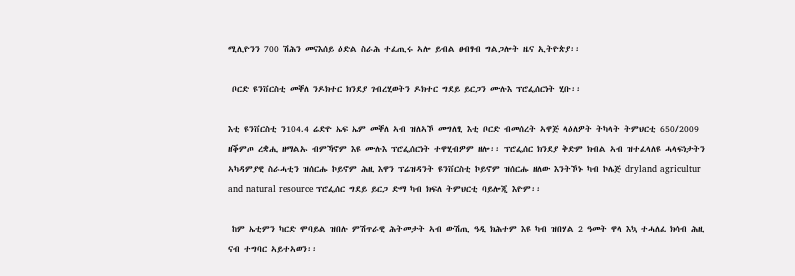ሚሊዮንን 700 ሽሕን መናእሰይ ዕድል ስራሕ ተፈጢሩ ኣሎ ይብል ፀብፃብ ግልጋሎት ዜና ኢትዮጵያ፡፡

 ቦርድ ዩንቨርስቲ መቐለ ንዶክተር ክንደያ ገብረሂወትን ዶክተር ግደይ ይርጋን ሙሉእ ፕሮፌሰርነት ሂቡ፡፡

እቲ ዩንቨርስቲ ን104.4 ሬድዮ ኤፍ ኤም መቐለ ኣብ ዝለኣኾ መግለፂ እቲ ቦርድ ብመሰረት ኣዋጅ ላዕለዎት ትካላት ትምህርቲ 650/2009 ዘቕምጦ ረቋሒ ዘማልኡ ብምኻኖም እዩ ሙሉእ ፕሮፌሰርነት ተዋሂብዎም ዘሎ፡፡ ፕሮፌሰር ክንደያ ቅድም ክብል ኣብ ዝተፈላለዩ ሓላፍነታትን ኣካዳምያዊ ስራሓቲን ዝሰርሑ ኮይኖም ሕዚ እዋን ፕሬዝዳንት ዩንቨርስቲ ኮይኖም ዝሰርሑ ዘለው እንትኾኑ ካብ ኮሌጅ dryland agricultur and natural resource ፕሮፌሰር ግደይ ይርጋ ድማ ካብ ክፍለ ትምህርቲ ባይሎጂ እዮም፡፡

 ከም ኤቲምን ካርድ ሞባይል ዝበሉ ምሽጥራዊ ሕትመታት ኣብ ውሽጢ ዓዲ ክሕተም እዩ ካብ ዝበሃል 2 ዓመት ዋላ እኳ ተሓለፈ ክሳብ ሕዚ ናብ ተግባር ኣይተኣወን፡፡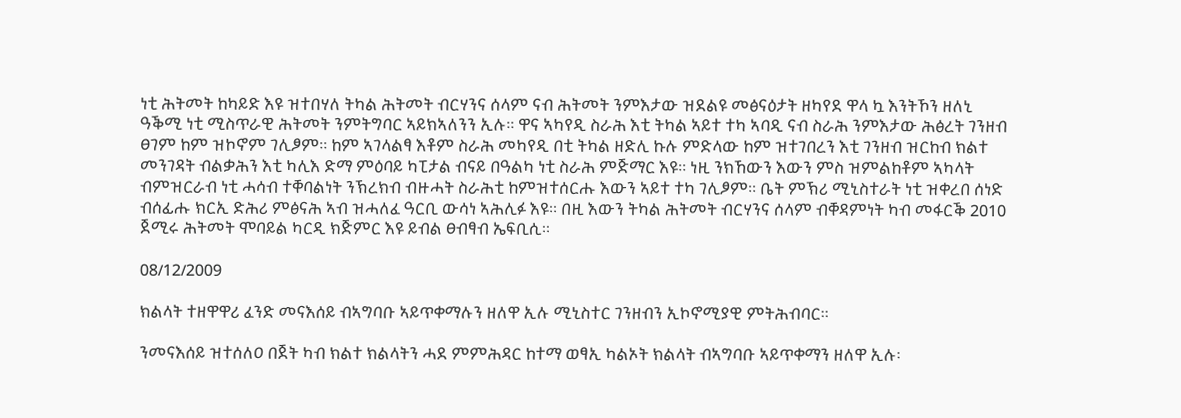ነቲ ሕትመት ከካይድ እዩ ዝተበሃለ ትካል ሕትመት ብርሃንና ሰላም ናብ ሕትመት ንምእታው ዝደልዩ መፅናዕታት ዘካየደ ዋላ ኳ እንትኾን ዘለኒ ዓቕሚ ነቲ ሚስጥራዊ ሕትመት ንምትግባር ኣይክኣለንን ኢሉ፡፡ ዋና ኣካየዲ ስራሕ እቲ ትካል ኣይተ ተካ ኣባዲ ናብ ስራሕ ንምእታው ሕፅረት ገንዘብ ፀገም ከም ዝኮኖም ገሊፆም፡፡ ከም ኣገላልፃ እቶም ስራሕ መካየዲ በቲ ትካል ዘድሊ ኩሉ ምድላው ከም ዝተገበረን እቲ ገንዘብ ዝርከብ ክልተ መንገዳት ብልቃሕን እቲ ካሊእ ድማ ምዕባይ ካፒታል ብናይ በዓልካ ነቲ ስራሕ ምጅማር እዩ፡፡ ነዚ ንክኸውን እውን ምስ ዝምልከቶም ኣካላት ብምዝርራብ ነቲ ሓሳብ ተቐባልነት ንኽረክብ ብዙሓት ስራሕቲ ከምዝተሰርሑ እውን ኣይተ ተካ ገሊፆም፡፡ ቤት ምኽሪ ሚኒስተራት ነቲ ዝቀረበ ሰነድ ብሰፊሑ ክርኢ ድሕሪ ምፅናሕ ኣብ ዝሓለፈ ዓርቢ ውሳነ ኣሕሊፉ እዩ፡፡ በዚ እውን ትካል ሕትመት ብርሃንና ሰላም ብቐዳምነት ካብ መፋርቕ 2010 ጀሚሩ ሕትመት ሞባይል ካርዲ ክጅምር እዩ ይብል ፀብፃብ ኤፍቢሲ፡፡

08/12/2009

ክልላት ተዘዋዋሪ ፈንድ መናእሰይ ብኣግባቡ ኣይጥቀማሉን ዘለዋ ኢሉ ሚኒስተር ገንዘብን ኢኮኖሚያዊ ምትሕብባር፡፡

ንመናእሰይ ዝተሰለዐ በጀት ካብ ክልተ ክልላትን ሓደ ምምሕዳር ከተማ ወፃኢ ካልኦት ክልላት ብኣግባቡ ኣይጥቀማን ዘለዋ ኢሉ፡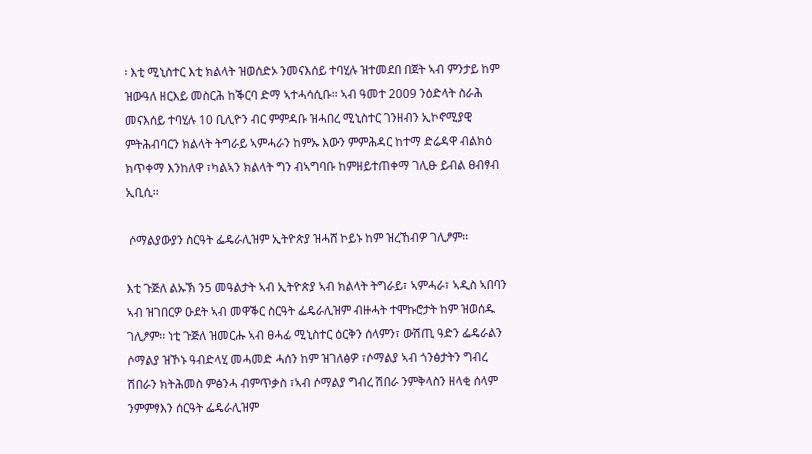፡ እቲ ሚኒስተር እቲ ክልላት ዝወሰድኦ ንመናእሰይ ተባሂሉ ዝተመደበ በጀት ኣብ ምንታይ ከም ዝውዓለ ዘርእይ መስርሕ ከቕርባ ድማ ኣተሓሳሲቡ፡፡ ኣብ ዓመተ 2009 ንዕድላት ስራሕ መናእሰይ ተባሂሉ 10 ቢሊዮን ብር ምምዳቡ ዝሓበረ ሚኒስተር ገንዘብን ኢኮኖሚያዊ ምትሕብባርን ክልላት ትግራይ ኣምሓራን ከምኡ እውን ምምሕዳር ከተማ ድሬዳዋ ብልክዕ ክጥቀማ እንከለዋ ፣ካልኣን ክልላት ግን ብኣግባቡ ከምዘይተጠቀማ ገሊፁ ይብል ፀብፃብ ኢቢሲ፡፡

 ሶማልያውያን ስርዓት ፌዴራሊዝም ኢትዮጵያ ዝሓሸ ኮይኑ ከም ዝረኸብዎ ገሊፆም፡፡

እቲ ጉጅለ ልኡኽ ን5 መዓልታት ኣብ ኢትዮጵያ ኣብ ክልላት ትግራይ፣ ኣምሓራ፣ ኣዲስ ኣበባን ኣብ ዝገበርዎ ዑደት ኣብ መዋቕር ስርዓት ፌዴራሊዝም ብዙሓት ተሞኩሮታት ከም ዝወሰዱ ገሊፆም፡፡ ነቲ ጉጅለ ዝመርሑ ኣብ ፀሓፊ ሚኒስተር ዕርቅን ሰላምን፣ ውሽጢ ዓድን ፌዴራልን ሶማልያ ዝኾኑ ዓብድላሂ መሓመድ ሓሰን ከም ዝገለፅዎ ፣ሶማልያ ኣብ ጎንፅታትን ግብረ ሽበራን ክትሕመስ ምፅንሓ ብምጥቃስ ፣ኣብ ሶማልያ ግብረ ሽበራ ንምቅላስን ዘላቂ ሰላም ንምምፃእን ሰርዓት ፌዴራሊዝም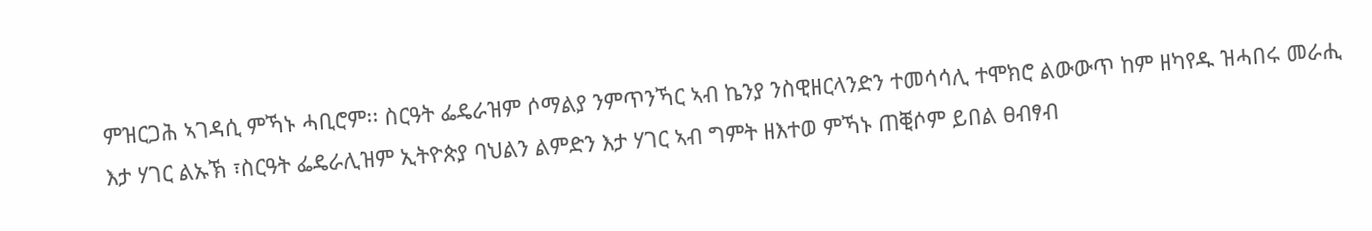ምዝርጋሕ ኣገዳሲ ምኻኑ ሓቢሮም፡፡ ስርዓት ፌዴራዝም ሶማልያ ንምጥንኻር ኣብ ኬንያ ንስዊዘርላንድን ተመሳሳሊ ተሞክሮ ልውውጥ ከም ዘካየዱ ዝሓበሩ መራሒ እታ ሃገር ልኡኽ ፣ስርዓት ፌዴራሊዝም ኢትዮጵያ ባህልን ልምድን እታ ሃገር ኣብ ግምት ዘእተወ ምኻኑ ጠቒሶም ይበል ፀብፃብ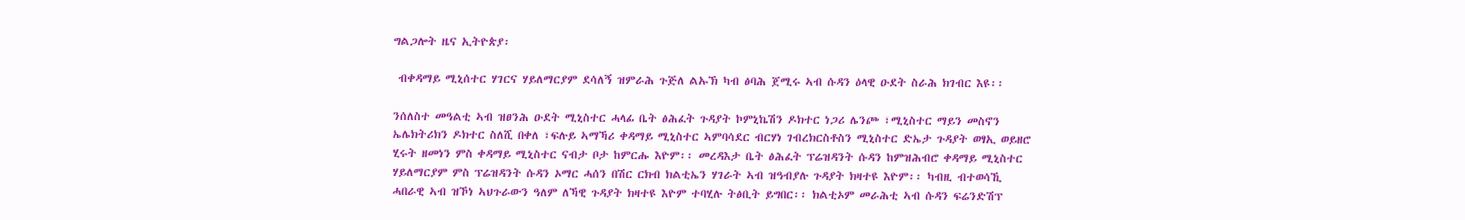ግልጋሎት ዜና ኢትዮጵያ፡

 ብቀዳማይ ሚኒሰተር ሃገርና ሃይለማርያም ደሳለኝ ዝምራሕ ጉጅለ ልኡኽ ካብ ፅባሕ ጀሚሩ ኣብ ሱዳን ዕላዊ ዑደት ስራሕ ክገብር እዩ፡፡

ንሰለስተ መዓልቲ ኣብ ዝፀንሕ ዑደት ሚኒስተር ሓላፊ ቤት ፅሕፈት ጉዳያት ኮምኒኬሽን ዶክተር ነጋሪ ሌንጮ ፣ሚኒስተር ማይን መስኖን ኤሌክትሪክን ዶክተር ስለሺ በቀለ ፣ፍሉይ ኣማኻሪ ቀዳማይ ሚኒስተር ኣምባሳደር ብርሃነ ገብረክርስቶስን ሚኒስተር ድኤታ ጉዳያት ወፃኢ ወይዘሮ ሂሩት ዘመነን ምስ ቀዳማይ ሚኒስተር ናብታ ቦታ ከምርሑ እዮም፡፡ መረዳእታ ቤት ፅሕፈት ፕሬዝዳንት ሱዳን ከምዝሕብሮ ቀዳማይ ሚኒስተር ሃይለማርያም ምስ ፕሬዝዳንት ሱዳን ኦማር ሓሰን በሽር ርክብ ክልቲኤን ሃገራት ኣብ ዝዓብያሉ ጉዳያት ክዛተዩ እዮም፡፡ ካብዚ ብተወሳኺ ሓበራዊ ኣብ ዝኾነ ኣህጉራውን ዓለም ለኻዊ ጉዳያት ክዛተዩ እዮም ተባሂሉ ትፅቢት ይግበር፡፡ ክልቲኦም መራሕቲ ኣብ ሱዳን ፍሬንድሽፕ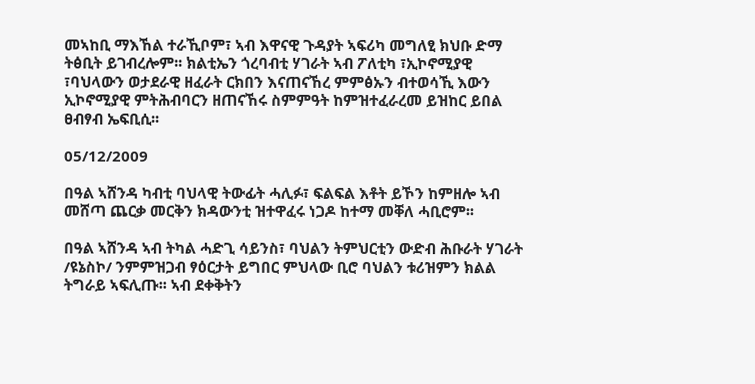መኣከቢ ማእኸል ተራኺቦም፣ ኣብ እዋናዊ ጉዳያት ኣፍሪካ መግለፂ ክህቡ ድማ ትፅቢት ይገብረሎም፡፡ ክልቲኤን ጎረባብቲ ሃገራት ኣብ ፖለቲካ ፣ኢኮኖሚያዊ ፣ባህላውን ወታደራዊ ዘፈራት ርክበን እናጠናኸረ ምምፅኡን ብተወሳኺ እውን ኢኮኖሚያዊ ምትሕብባርን ዘጠናኸሩ ስምምዓት ከምዝተፈራረመ ይዝከር ይበል ፀብፃብ ኤፍቢሲ፡፡

05/12/2009

በዓል ኣሸንዳ ካብቲ ባህላዊ ትውፊት ሓሊፉ፣ ፍልፍል እቶት ይኾን ከምዘሎ ኣብ መሸጣ ጨርቃ መርቅን ክዳውንቲ ዝተዋፈሩ ነጋዶ ከተማ መቐለ ሓቢሮም፡፡

በዓል ኣሸንዳ ኣብ ትካል ሓድጊ ሳይንስ፣ ባህልን ትምህርቲን ውድብ ሕቡራት ሃገራት /ዩኔስኮ/ ንምምዝጋብ ፃዕርታት ይግበር ምህላው ቢሮ ባህልን ቱሪዝምን ክልል ትግራይ ኣፍሊጡ፡፡ ኣብ ደቀቅትን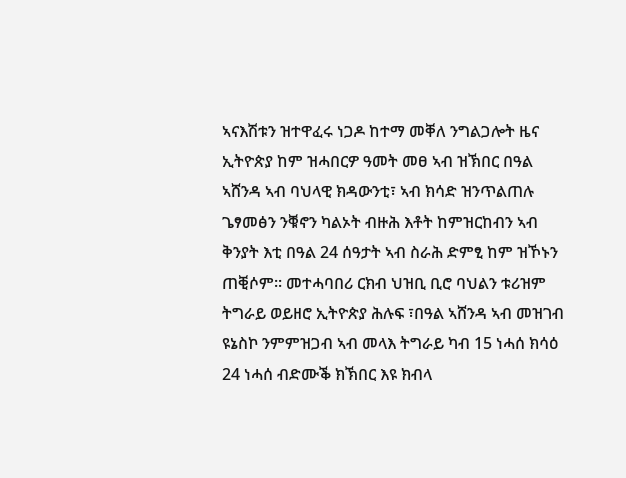ኣናእሽቱን ዝተዋፈሩ ነጋዶ ከተማ መቐለ ንግልጋሎት ዜና ኢትዮጵያ ከም ዝሓበርዎ ዓመት መፀ ኣብ ዝኽበር በዓል ኣሸንዳ ኣብ ባህላዊ ክዳውንቲ፣ ኣብ ክሳድ ዝንጥልጠሉ ጌፃመፅን ንቑኖን ካልኦት ብዙሕ እቶት ከምዝርከብን ኣብ ቅንያት እቲ በዓል 24 ሰዓታት ኣብ ስራሕ ድምፂ ከም ዝኾኑን ጠቒሶም፡፡ መተሓባበሪ ርክብ ህዝቢ ቢሮ ባህልን ቱሪዝም ትግራይ ወይዘሮ ኢትዮጵያ ሕሉፍ ፣በዓል ኣሸንዳ ኣብ መዝገብ ዩኔስኮ ንምምዝጋብ ኣብ መላእ ትግራይ ካብ 15 ነሓሰ ክሳዕ 24 ነሓሰ ብድሙቕ ክኽበር እዩ ክብላ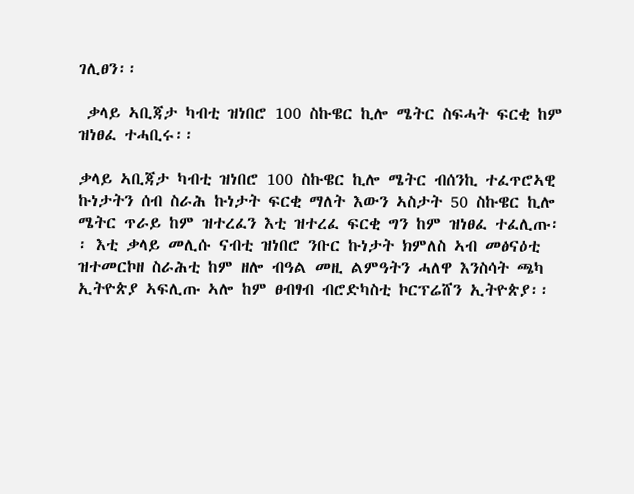ገሊፀን፡፡

 ቃላይ ኣቢጃታ ካብቲ ዝነበሮ 100 ስኩዌር ኪሎ ሜትር ስፍሓት ፍርቂ ከም ዝነፀፈ ተሓቢሩ፡፡

ቃላይ ኣቢጃታ ካብቲ ዝነበሮ 100 ስኩዌር ኪሎ ሜትር ብሰንኪ ተፈጥሮኣዊ ኩነታትን ሰብ ስራሕ ኩነታት ፍርቂ ማለት እውን ኣስታት 50 ስኩዌር ኪሎ ሜትር ጥራይ ከም ዝተረፈን እቲ ዝተረፈ ፍርቂ ግን ከም ዝነፀፈ ተፈሊጡ፡፡ እቲ ቃላይ መሊሱ ናብቲ ዝነበሮ ንቡር ኩነታት ክምለስ ኣብ መፅናዕቲ ዝተመርኮዘ ስራሕቲ ከም ዘሎ ብዓል መዚ ልምዓትን ሓለዋ እንስሳት ጫካ ኢትዮጵያ ኣፍሊጡ ኣሎ ከም ፀብፃብ ብሮድካስቲ ኮርፕሬሸን ኢትዮጵያ፡፡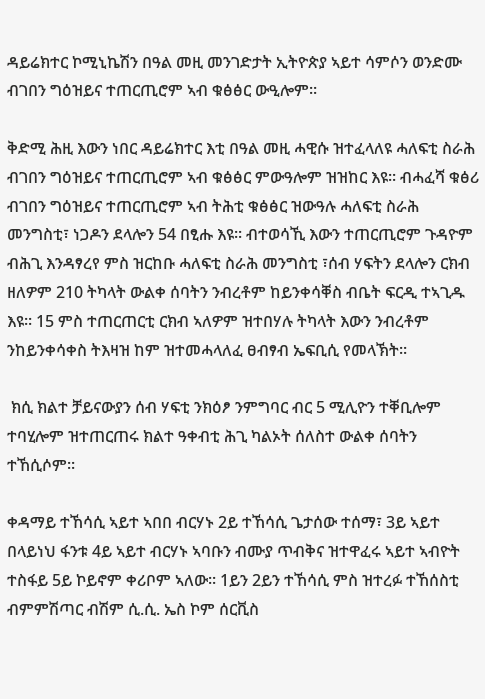ዳይሬክተር ኮሚኒኬሽን በዓል መዚ መንገድታት ኢትዮጵያ ኣይተ ሳምሶን ወንድሙ ብገበን ግዕዝይና ተጠርጢሮም ኣብ ቁፅፅር ውዒሎም፡፡

ቅድሚ ሕዚ እውን ነበር ዳይሬክተር እቲ በዓል መዚ ሓዊሱ ዝተፈላለዩ ሓለፍቲ ስራሕ ብገበን ግዕዝይና ተጠርጢሮም ኣብ ቁፅፅር ምውዓሎም ዝዝከር እዩ፡፡ ብሓፈሻ ቁፅሪ ብገበን ግዕዝይና ተጠርጢሮም ኣብ ትሕቲ ቁፅፅር ዝውዓሉ ሓለፍቲ ስራሕ መንግስቲ፣ ነጋዶን ደላሎን 54 በፂሑ እዩ፡፡ ብተወሳኺ እውን ተጠርጢሮም ጉዳዮም ብሕጊ እንዳፃረየ ምስ ዝርከቡ ሓለፍቲ ስራሕ መንግስቲ ፣ሰብ ሃፍትን ደላሎን ርክብ ዘለዎም 210 ትካላት ውልቀ ሰባትን ንብረቶም ከይንቀሳቐስ ብቤት ፍርዲ ተኣጊዱ እዩ፡፡ 15 ምስ ተጠርጠርቲ ርክብ ኣለዎም ዝተበሃሉ ትካላት እውን ንብረቶም ንከይንቀሳቀስ ትእዛዝ ከም ዝተመሓላለፈ ፀብፃብ ኤፍቢሲ የመላኽት፡፡

 ክሲ ክልተ ቻይናውያን ሰብ ሃፍቲ ንክዕፆ ንምግባር ብር 5 ሚሊዮን ተቐቢሎም ተባሂሎም ዝተጠርጠሩ ክልተ ዓቀብቲ ሕጊ ካልኦት ሰለስተ ውልቀ ሰባትን ተኸሲሶም፡፡

ቀዳማይ ተኸሳሲ ኣይተ ኣበበ ብርሃኑ 2ይ ተኸሳሲ ጌታሰው ተሰማ፣ 3ይ ኣይተ በላይነህ ፋንቱ 4ይ ኣይተ ብርሃኑ ኣባቡን ብሙያ ጥብቅና ዝተዋፈሩ ኣይተ ኣብዮት ተስፋይ 5ይ ኮይኖም ቀሪቦም ኣለው፡፡ 1ይን 2ይን ተኸሳሲ ምስ ዝተረፉ ተኸሰስቲ ብምምሽጣር ብሽም ሲ.ሲ. ኤስ ኮም ሰርቪስ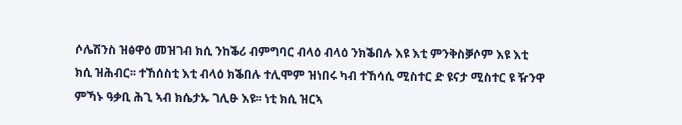ሶሌሽንስ ዝፅዋዕ መዝገብ ክሲ ንከቕሪ ብምግባር ብላዕ ብላዕ ንክቕበሉ እዩ እቲ ምንቅስቓሶም እዩ እቲ ክሲ ዝሕብር፡፡ ተኸሰስቲ እቲ ብላዕ ክቕበሉ ተሊሞም ዝነበሩ ካብ ተኸሳሲ ሚስተር ድ ዩናታ ሚስተር ዩ ዥንዋ ምኻኑ ዓቃቢ ሕጊ ኣብ ክሴታኡ ገሊፁ እዩ፡፡ ነቲ ክሲ ዝርኣ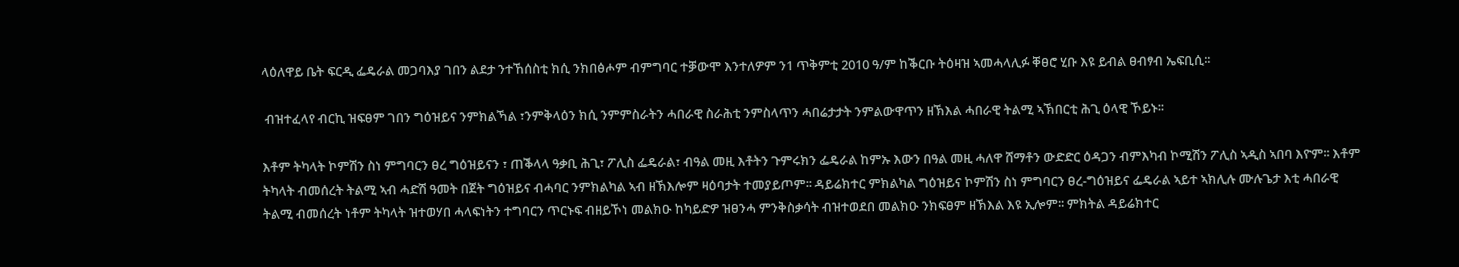ላዕለዋይ ቤት ፍርዲ ፌዴራል መጋባእያ ገበን ልደታ ንተኸሰስቲ ክሲ ንክበፅሖም ብምግባር ተቓውሞ እንተለዎም ን1 ጥቅምቲ 2010 ዓ/ም ከቕርቡ ትዕዛዝ ኣመሓላሊፉ ቐፀሮ ሂቡ እዩ ይብል ፀብፃብ ኤፍቢሲ፡፡

 ብዝተፈላየ ብርኪ ዝፍፀም ገበን ግዕዝይና ንምክልኻል ፣ንምቅላዕን ክሲ ንምምስራትን ሓበራዊ ስራሕቲ ንምስላጥን ሓበሬታታት ንምልውዋጥን ዘኽእል ሓበራዊ ትልሚ ኣኽበርቲ ሕጊ ዕላዊ ኾይኑ፡፡

እቶም ትካላት ኮምሽን ስነ ምግባርን ፀረ ግዕዝይናን ፣ ጠቕላላ ዓቃቢ ሕጊ፣ ፖሊስ ፌዴራል፣ ብዓል መዚ እቶትን ጉምሩክን ፌዴራል ከምኡ እውን በዓል መዚ ሓለዋ ሸማቶን ውድድር ዕዳጋን ብምእካብ ኮሚሽን ፖሊስ ኣዲስ ኣበባ እዮም፡፡ እቶም ትካላት ብመሰረት ትልሚ ኣብ ሓድሽ ዓመት በጀት ግዕዝይና ብሓባር ንምክልካል ኣብ ዘኽእሎም ዛዕባታት ተመያይጦም፡፡ ዳይሬክተር ምክልካል ግዕዝይና ኮምሽን ስነ ምግባርን ፀረ-ግዕዝይና ፌዴራል ኣይተ ኣክሊሉ ሙሉጌታ እቲ ሓበራዊ ትልሚ ብመሰረት ነቶም ትካላት ዝተወሃበ ሓላፍነትን ተግባርን ጥርኑፍ ብዘይኾነ መልክዑ ከካይድዎ ዝፀንሓ ምንቅስቃሳት ብዝተወደበ መልክዑ ንክፍፀም ዘኽእል እዩ ኢሎም፡፡ ምክትል ዳይሬክተር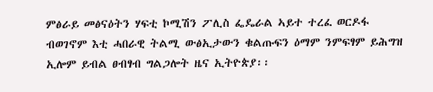ምፅራይ መፅናዕትን ሃፍቲ ኮሚሽን ፖሊስ ፌዴራል ኣይተ ተረፈ ወርዶፋ ብወገኖም እቲ ሓበራዊ ትልሚ ውፅኢታውን ቁልጡፍን ዕማም ንምፍፃም ይሕግዝ ኢሎም ይብል ፀብፃብ ግልጋሎት ዜና ኢትዮጵያ፡፡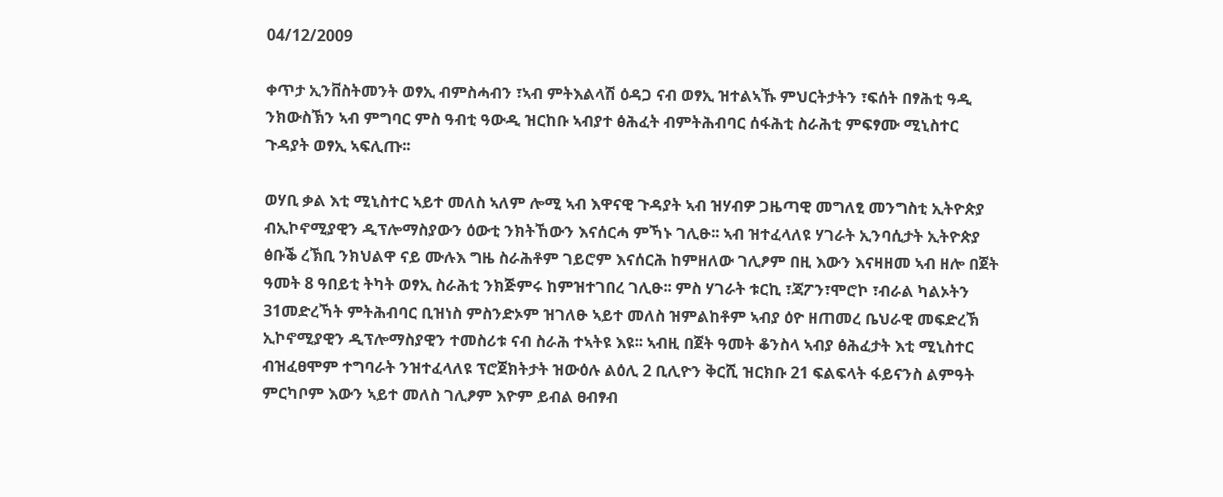04/12/2009

ቀጥታ ኢንቨስትመንት ወፃኢ ብምስሓብን ፣ኣብ ምትእልላሽ ዕዳጋ ናብ ወፃኢ ዝተልኣኹ ምህርትታትን ፣ፍሰት በፃሕቲ ዓዲ ንክውስኽን ኣብ ምግባር ምስ ዓብቲ ዓውዲ ዝርከቡ ኣብያተ ፅሕፈት ብምትሕብባር ሰፋሕቲ ስራሕቲ ምፍፃሙ ሚኒስተር ጉዳያት ወፃኢ ኣፍሊጡ፡፡

ወሃቢ ቃል እቲ ሚኒስተር ኣይተ መለስ ኣለም ሎሚ ኣብ እዋናዊ ጉዳያት ኣብ ዝሃብዎ ጋዜጣዊ መግለፂ መንግስቲ ኢትዮጵያ ብኢኮኖሚያዊን ዲፕሎማስያውን ዕውቲ ንክትኸውን እናሰርሓ ምኻኑ ገሊፁ፡፡ ኣብ ዝተፈላለዩ ሃገራት ኢንባሲታት ኢትዮጵያ ፅቡቕ ረኽቢ ንክህልዋ ናይ ሙሉእ ግዜ ስራሕቶም ገይሮም እናሰርሕ ከምዘለው ገሊፆም በዚ እውን እናዛዘመ ኣብ ዘሎ በጀት ዓመት 8 ዓበይቲ ትካት ወፃኢ ስራሕቲ ንክጅምሩ ከምዝተገበረ ገሊፁ፡፡ ምስ ሃገራት ቱርኪ ፣ጃፖን፣ሞሮኮ ፣ብራል ካልኦትን 31መድረኻት ምትሕብባር ቢዝነስ ምስንድኦም ዝገለፁ ኣይተ መለስ ዝምልከቶም ኣብያ ዕዮ ዘጠመረ ቤህራዊ መፍድረኽ ኢኮኖሚያዊን ዲፕሎማስያዊን ተመስሪቱ ናብ ስራሕ ተኣትዩ እዩ፡፡ ኣብዚ በጀት ዓመት ቆንስላ ኣብያ ፅሕፈታት እቲ ሚኒስተር ብዝፈፀሞም ተግባራት ንዝተፈላለዩ ፕሮጀክትታት ዝውዕሉ ልዕሊ 2 ቢሊዮን ቅርሺ ዝርክቡ 21 ፍልፍላት ፋይናንስ ልምዓት ምርካቦም እውን ኣይተ መለስ ገሊፆም እዮም ይብል ፀብፃብ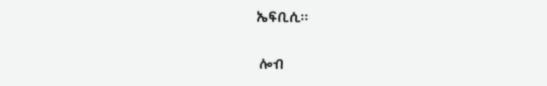ኤፍቢሲ፡፡

 ሎብ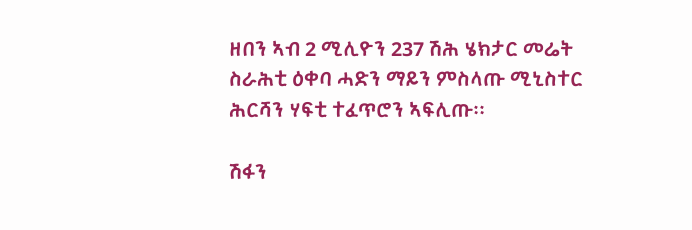ዘበን ኣብ 2 ሚሊዮን 237 ሽሕ ሄክታር መሬት ስራሕቲ ዕቀባ ሓድን ማይን ምስላጡ ሚኒስተር ሕርሻን ሃፍቲ ተፈጥሮን ኣፍሊጡ፡፡

ሽፋን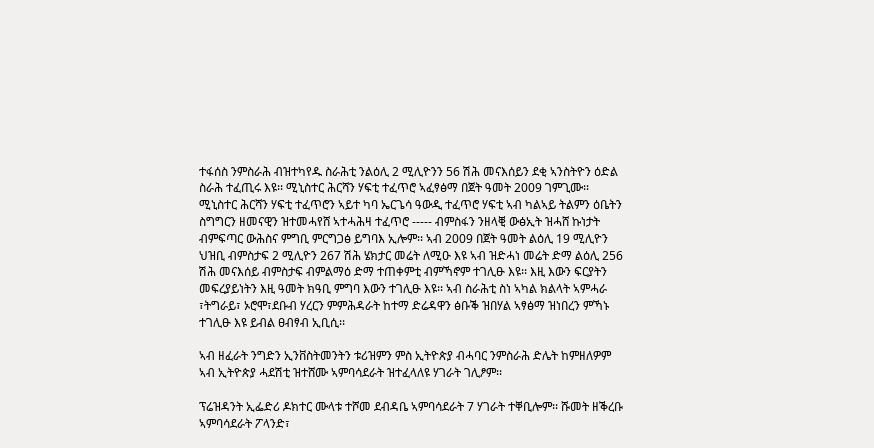ተፋሰስ ንምስራሕ ብዝተካየዱ ስራሕቲ ንልዕሊ 2 ሚሊዮንን 56 ሽሕ መናእሰይን ደቂ ኣንስትዮን ዕድል ስራሕ ተፈጢሩ እዩ፡፡ ሚኒስተር ሕርሻን ሃፍቲ ተፈጥሮ ኣፈፃፅማ በጀት ዓመት 2009 ገምጊሙ፡፡ ሚኒስተር ሕርሻን ሃፍቲ ተፈጥሮን ኣይተ ካባ ኤርጌሳ ዓውዲ ተፈጥሮ ሃፍቲ ኣብ ካልኣይ ትልምን ዕቤትን ስግግርን ዘመናዊን ዝተመሓየሸ ኣተሓሕዛ ተፈጥሮ ----- ብምስፋን ንዘላቒ ውፅኢት ዝሓሸ ኩነታት ብምፍጣር ውሕስና ምግቢ ምርግጋፅ ይግባእ ኢሎም፡፡ ኣብ 2009 በጀት ዓመት ልዕሊ 19 ሚሊዮን ህዝቢ ብምስታፍ 2 ሚሊዮን 267 ሽሕ ሄክታር መሬት ለሚዑ እዩ ኣብ ዝድሓነ መሬት ድማ ልዕሊ 256 ሽሕ መናእሰይ ብምስታፍ ብምልማዕ ድማ ተጠቀምቲ ብምኻኖም ተገሊፁ እዩ፡፡ እዚ እውን ፍርያትን መፍረያይነትን እዚ ዓመት ክዓቢ ምግባ እውን ተገሊፁ እዩ፡፡ ኣብ ስራሕቲ ስነ ኣካል ክልላት ኣምሓራ ፣ትግራይ፣ ኦሮሞ፣ደቡብ ሃረርን ምምሕዳራት ከተማ ድሬዳዋን ፅቡቕ ዝበሃል ኣፃፅማ ዝነበረን ምኻኑ ተገሊፁ እዩ ይብል ፀብፃብ ኢቢሲ፡፡

ኣብ ዘፈራት ንግድን ኢንቨስትመንትን ቱሪዝምን ምስ ኢትዮጵያ ብሓባር ንምስራሕ ድሌት ከምዘለዎም ኣብ ኢትዮጵያ ሓደሽቲ ዝተሸሙ ኣምባሳደራት ዝተፈላለዩ ሃገራት ገሊፆም፡፡

ፕሬዝዳንት ኢፌድሪ ዶክተር ሙላቱ ተሾመ ደብዳቤ ኣምባሳደራት 7 ሃገራት ተቐቢሎም፡፡ ሹመት ዘቕረቡ ኣምባሳደራት ፖላንድ፣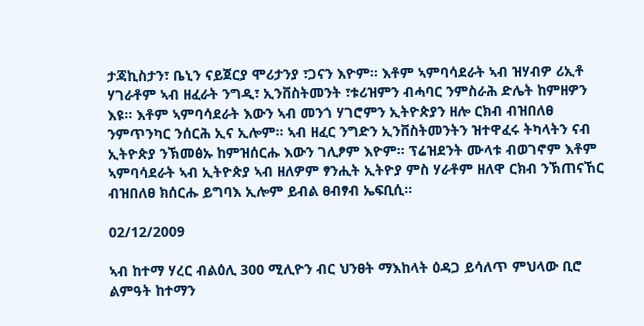ታጃኪስታን፣ ቤኒን ናይጀርያ ሞሪታንያ ፣ጋናን እዮም፡፡ እቶም ኣምባሳደራት ኣብ ዝሃብዎ ሪኢቶ ሃገራቶም ኣብ ዘፈራት ንግዲ፣ ኢንቨስትመንት ፣ቱሪዝምን ብሓባር ንምስራሕ ድሌት ከምዘዎን እዩ፡፡ እቶም ኣምባሳደራት እውን ኣብ መንጎ ሃገሮምን ኢትዮጵያን ዘሎ ርክብ ብዝበለፀ ንምጥንካር ንሰርሕ ኢና ኢሎም፡፡ ኣብ ዘፈር ንግድን ኢንቨስትመንትን ዝተዋፈሩ ትካላትን ናብ ኢትዮጵያ ንኽመፅኡ ከምዝሰርሑ እውን ገሊፆም እዮም፡፡ ፕሬዝደንት ሙላቱ ብወገኖም እቶም ኣምባሳደራት ኣብ ኢትዮጵያ ኣብ ዘለዎም ፃንሒት ኢትዮያ ምስ ሃራቶም ዘለዋ ርክብ ንኽጠናኸር ብዝበለፀ ክሰርሑ ይግባእ ኢሎም ይብል ፀብፃብ ኤፍቢሲ፡፡

02/12/2009

ኣብ ከተማ ሃረር ብልዕሊ 300 ሚሊዮን ብር ህንፀት ማእከላት ዕዳጋ ይሳለጥ ምህላው ቢሮ ልምዓት ከተማን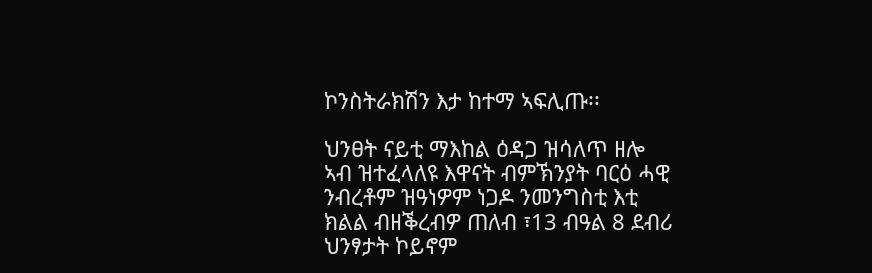ኮንስትራክሽን እታ ከተማ ኣፍሊጡ፡፡

ህንፀት ናይቲ ማእከል ዕዳጋ ዝሳለጥ ዘሎ ኣብ ዝተፈላለዩ እዋናት ብምኽንያት ባርዕ ሓዊ ንብረቶም ዝዓነዎም ነጋዶ ንመንግስቲ እቲ ክልል ብዘቕረብዎ ጠለብ ፣13 ብዓል 8 ደብሪ ህንፃታት ኮይኖም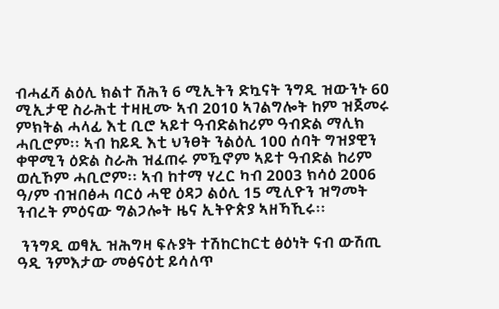ብሓፈሻ ልዕሊ ክልተ ሽሕን 6 ሚኢትን ድኳናት ንግዲ ዝውንኑ 60 ሚኢታዊ ስራሕቲ ተዛዚሙ ኣብ 2010 ኣገልግሎት ከም ዝጀመሩ ምክትል ሓላፊ እቲ ቢሮ ኣይተ ዓብድልከሪም ዓብድል ማሊክ ሓቢሮም፡፡ ኣብ ከይዲ እቲ ህንፀት ንልዕሊ 100 ሰባት ግዝያዊን ቀዋሚን ዕድል ስራሕ ዝፈጠሩ ምዃኖም ኣይተ ዓብድል ከሪም ወሲኾም ሓቢሮም፡፡ ኣብ ከተማ ሃረር ካብ 2003 ክሳዕ 2006 ዓ/ም ብዝበፅሓ ባርዕ ሓዊ ዕዳጋ ልዕሊ 15 ሚሊዮን ዝግመት ንብረት ምዕናው ግልጋሎት ዜና ኢትዮጵያ ኣዘኻኺሩ፡፡

 ንንግዲ ወፃኢ ዝሕግዛ ፍሉያት ተሽከርከርቲ ፅዕነት ናብ ውሽጢ ዓዲ ንምእታው መፅናዕቲ ይሳለጥ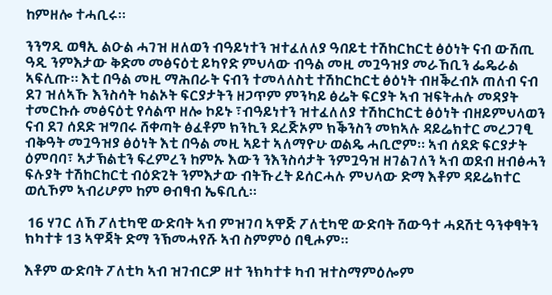ከምዘሎ ተሓቢሩ፡፡

ንንግዲ ወፃኢ ልዑል ሓገዝ ዘለወን ብዓይነተን ዝተፈለለያ ዓበይቲ ተሽከርከርቲ ፅዕነት ናብ ውሽጢ ዓዲ ንምእታው ቅድመ መፅናዕቲ ይካየድ ምህላው ብዓል መዚ መጓዓዝያ መራኸቢን ፌዴራል ኣፍሊጡ፡፡ እቲ በዓል መዚ ማሕበራት ናብን ተመላለስቲ ተሽከርከርቲ ፅዕነት ብዘቕረብኦ ጠለብ ናብ ደገ ዝለኣኹ እንስሳት ካልኦት ፍርያታትን ዘጋጥም ምንካይ ፅሬት ፍርያት ኣብ ዝፍትሐሉ መዳያት ተመርኩሱ መፅናዕቲ የሳልጥ ዘሎ ኮይኑ ፣ብዓይነተን ዝተፈለለያ ተሽከርከርቲ ፅዕነት ብዘይምህላወን ናብ ደገ ሰደድ ዝግበሩ ሸቀጣት ፅፈቶም ክንኪን ደረጅኦም ክቕንስን መክኣሉ ዳይሬክተር መረጋገፂ ብቅዓት መጓዓዝያ ፅዕነት እቲ በዓል መዚ ኣይተ ኣለማዮሁ ወልዴ ሓቢሮም፡፡ ኣብ ሰደድ ፍርያታት ዕምባባ፣ ኣታኽልቲን ፍረምረን ከምኡ እውን ንእንስሳታት ንምጓዓዝ ዘገልገለን ኣብ ወደብ ዘብፅሓን ፍሉያት ተሽከርከርቲ ብዕድጊት ንምእታው ብትኹረት ይሰርሓሉ ምህላው ድማ እቶም ዳይሬክተር ወሲኾም ኣብሪሆም ከም ፀብፃብ ኤፍቢሲ፡፡

 16 ሃገር ለኸ ፖለቲካዊ ውድባት ኣብ ምዝገባ ኣዋጅ ፖለቲካዊ ውድባት ሽውዓተ ሓደሽቲ ዓንቀፃትን ክካተቱ 13 ኣዋጃት ድማ ንኽመሓየሹ ኣብ ስምምዕ በፂሖም፡፡

እቶም ውድባት ፖለቲካ ኣብ ዝገብርዎ ዘተ ንክካተቱ ካብ ዝተስማምዕሎም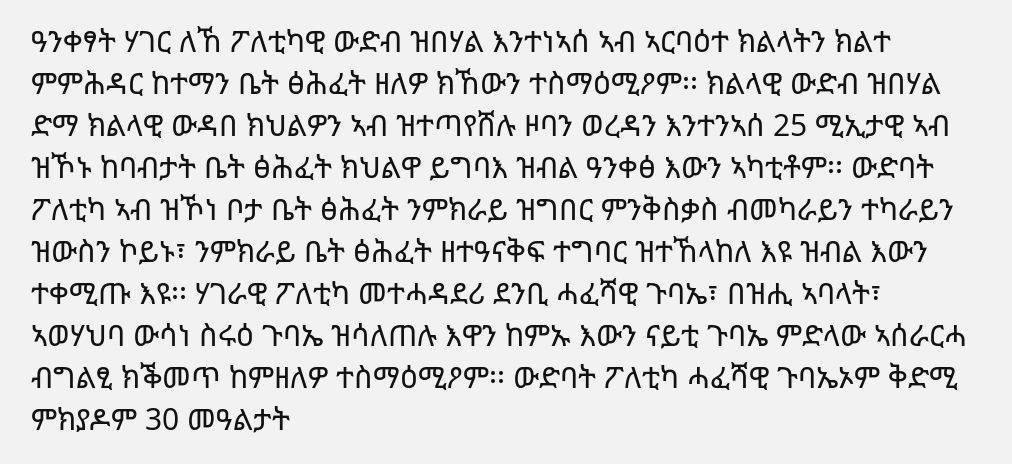ዓንቀፃት ሃገር ለኸ ፖለቲካዊ ውድብ ዝበሃል እንተነኣሰ ኣብ ኣርባዕተ ክልላትን ክልተ ምምሕዳር ከተማን ቤት ፅሕፈት ዘለዎ ክኸውን ተስማዕሚዖም፡፡ ክልላዊ ውድብ ዝበሃል ድማ ክልላዊ ውዳበ ክህልዎን ኣብ ዝተጣየሸሉ ዞባን ወረዳን እንተንኣሰ 25 ሚኢታዊ ኣብ ዝኾኑ ከባብታት ቤት ፅሕፈት ክህልዋ ይግባእ ዝብል ዓንቀፅ እውን ኣካቲቶም፡፡ ውድባት ፖለቲካ ኣብ ዝኾነ ቦታ ቤት ፅሕፈት ንምክራይ ዝግበር ምንቅስቃስ ብመካራይን ተካራይን ዝውስን ኮይኑ፣ ንምክራይ ቤት ፅሕፈት ዘተዓናቅፍ ተግባር ዝተኸላከለ እዩ ዝብል እውን ተቀሚጡ እዩ፡፡ ሃገራዊ ፖለቲካ መተሓዳደሪ ደንቢ ሓፈሻዊ ጉባኤ፣ በዝሒ ኣባላት፣ ኣወሃህባ ውሳነ ስሩዕ ጉባኤ ዝሳለጠሉ እዋን ከምኡ እውን ናይቲ ጉባኤ ምድላው ኣሰራርሓ ብግልፂ ክቕመጥ ከምዘለዎ ተስማዕሚዖም፡፡ ውድባት ፖለቲካ ሓፈሻዊ ጉባኤኦም ቅድሚ ምክያዶም 30 መዓልታት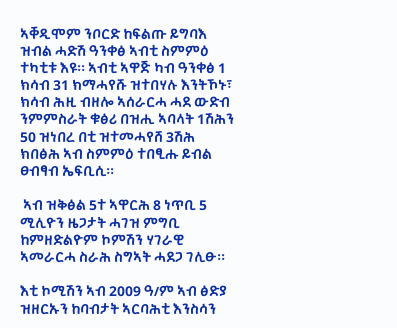ኣቐዲሞም ንቦርድ ከፍልጡ ይግባእ ዝብል ሓድሽ ዓንቀፅ ኣብቲ ስምምዕ ተካቲቱ እዩ፡፡ ኣብቲ ኣዋጅ ካብ ዓንቀፅ 1 ክሳብ 31 ክማሓየሹ ዝተበሃሉ እንትኾኑ፣ ክሳብ ሕዚ ብዘሎ ኣሰራርሓ ሓደ ውድብ ንምምስራት ቁፅሪ በዝሒ ኣባላት 1ሽሕን 50 ዝነበረ በቲ ዝተመሓየሸ 3ሽሕ ክበፅሕ ኣብ ስምምዕ ተበፂሑ ይብል ፀብፃብ ኤፍቢሲ፡፡

 ኣብ ዝቅፅል 5ተ ኣዋርሕ 8 ነጥቢ 5 ሚሊዮን ዜጋታት ሓገዝ ምግቢ ከምዘድልዮም ኮምሽን ሃገራዊ ኣመራርሓ ስራሕ ስግኣት ሓደጋ ገሊፁ፡፡

እቲ ኮሚሽን ኣብ 2009 ዓ/ም ኣብ ፅድያ ዝዘርኡን ከባብታት ኣርባሕቲ እንስሳን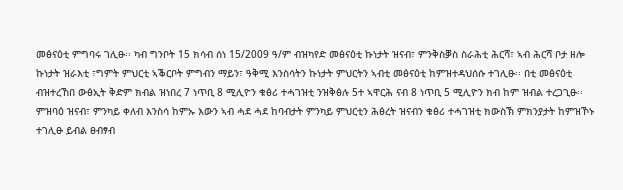መፅናዕቲ ምግባሩ ገሊፁ፡፡ ካብ ግንቦት 15 ክሳብ ሰነ 15/2009 ዓ/ም ብዝካየድ መፅናዕቲ ኩነታት ዝናብ፣ ምንቅስቓስ ስራሕቲ ሕርሻ፣ ኣብ ሕርሻ ቦታ ዘሎ ኩነታት ዝራእቲ ፣ግምት ምህርቲ ኣቕርቦት ምግብን ማይን፣ ዓቅሚ እንስሳትን ኩነታት ምህርትን ኣብቲ መፅናዕቲ ከምዝተዳህሰሱ ተገሊፁ፡፡ በቲ መፅናዕቲ ብዝተረኸበ ውፅኢት ቅድም ክብል ዝነበረ 7 ነጥቢ 8 ሚሊዮን ቁፅሪ ተሓገዝቲ ንዝቅፅሉ 5ተ ኣዋርሕ ናብ 8 ነጥቢ 5 ሚሊዮን ክብ ከም ዝብል ተረጋጊፁ፡፡ ምዝባዕ ዝናብ፣ ምንካይ ቀለብ እንስሳ ከምኡ እውን ኣብ ሓደ ሓደ ከባብታት ምንካይ ምህርቲን ሕፅረት ዝናብን ቁፅሪ ተሓገዝቲ ክውስኽ ምክንያታት ከምዝኾኑ ተገሊፁ ይብል ፀብፃብ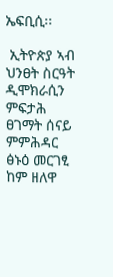ኤፍቢሲ፡፡

 ኢትዮጵያ ኣብ ህንፀት ስርዓት ዲሞክራሲን ምፍታሕ ፀገማት ሰናይ ምምሕዳር ፅኑዕ መርገፂ ከም ዘለዋ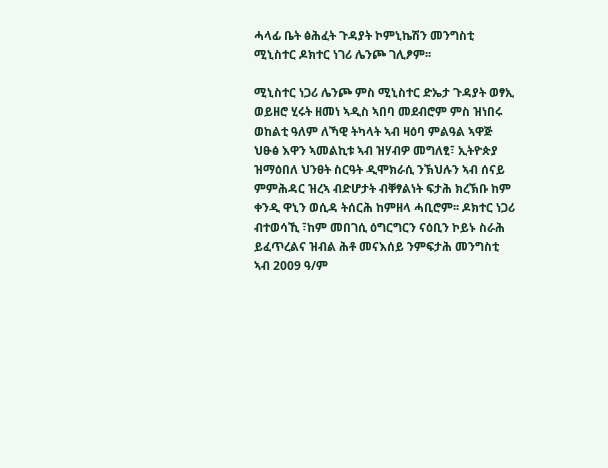ሓላፊ ቤት ፅሕፈት ጉዳያት ኮምኒኬሽን መንግስቲ ሚኒስተር ዶክተር ነገሪ ሌንጮ ገሊፆም፡፡

ሚኒስተር ነጋሪ ሌንጮ ምስ ሚኒስተር ድኤታ ጉዳያት ወፃኢ ወይዘሮ ሂሩት ዘመነ ኣዲስ ኣበባ መደብሮም ምስ ዝነበሩ ወከልቲ ዓለም ለኻዊ ትካላት ኣብ ዛዕባ ምልዓል ኣዋጅ ህፁፅ እዋን ኣመልኪቱ ኣብ ዝሃብዎ መግለፂ፣ ኢትዮጵያ ዝማዕበለ ህንፀት ስርዓት ዲሞክራሲ ንኽህሉን ኣብ ሰናይ ምምሕዳር ዝረኣ ብድሆታት ብቐፃልነት ፍታሕ ክረኽቡ ከም ቀንዲ ዋኒን ወሲዳ ትሰርሕ ከምዘላ ሓቢሮም፡፡ ዶክተር ነጋሪ ብተወሳኺ ፣ከም መበገሲ ዕግርግርን ናዕቢን ኮይኑ ስራሕ ይፈጥረልና ዝብል ሕቶ መናእሰይ ንምፍታሕ መንግስቲ ኣብ 2009 ዓ/ም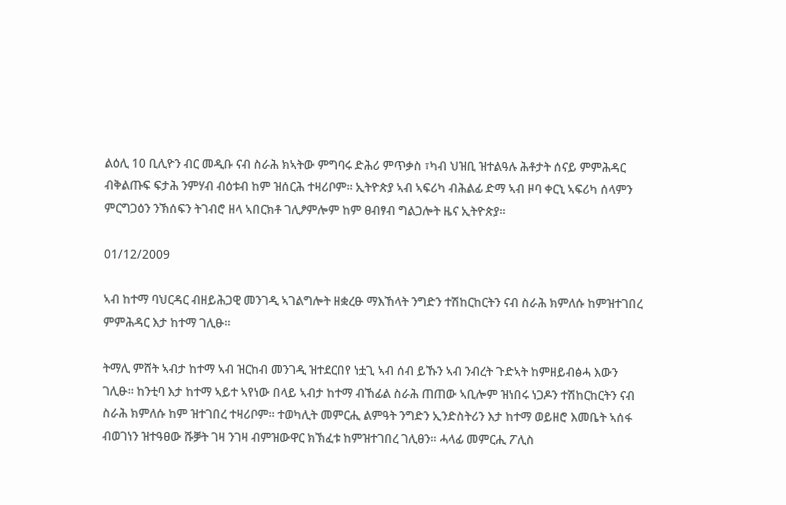ልዕሊ 10 ቢሊዮን ብር መዲቡ ናብ ስራሕ ክኣትው ምግባሩ ድሕሪ ምጥቃስ ፣ካብ ህዝቢ ዝተልዓሉ ሕቶታት ሰናይ ምምሕዳር ብቅልጡፍ ፍታሕ ንምሃብ ብዕቱብ ከም ዝሰርሕ ተዛሪቦም፡፡ ኢትዮጵያ ኣብ ኣፍሪካ ብሕልፊ ድማ ኣብ ዞባ ቀርኒ ኣፍሪካ ሰላምን ምርግጋዕን ንኽሰፍን ትገብሮ ዘላ ኣበርክቶ ገሊፆምሎም ከም ፀብፃብ ግልጋሎት ዜና ኢትዮጵያ፡፡

01/12/2009

ኣብ ከተማ ባህርዳር ብዘይሕጋዊ መንገዲ ኣገልግሎት ዘቋረፁ ማእኸላት ንግድን ተሽከርከርትን ናብ ስራሕ ክምለሱ ከምዝተገበረ ምምሕዳር እታ ከተማ ገሊፁ፡፡

ትማሊ ምሸት ኣብታ ከተማ ኣብ ዝርከብ መንገዲ ዝተደርበየ ነቷጊ ኣብ ሰብ ይኹን ኣብ ንብረት ጉድኣት ከምዘይብፅሓ እውን ገሊፁ፡፡ ከንቲባ እታ ከተማ ኣይተ ኣየነው በላይ ኣብታ ከተማ ብኸፊል ስራሕ ጠጠው ኣቢሎም ዝነበሩ ነጋዶን ተሽከርከርትን ናብ ስራሕ ክምለሱ ከም ዝተገበረ ተዛሪቦም፡፡ ተወካሊት መምርሒ ልምዓት ንግድን ኢንድስትሪን እታ ከተማ ወይዘሮ እመቤት ኣሰፋ ብወገነን ዝተዓፀው ሹቓት ገዛ ንገዛ ብምዝውዋር ክኽፈቱ ከምዝተገበረ ገሊፀን፡፡ ሓላፊ መምርሒ ፖሊስ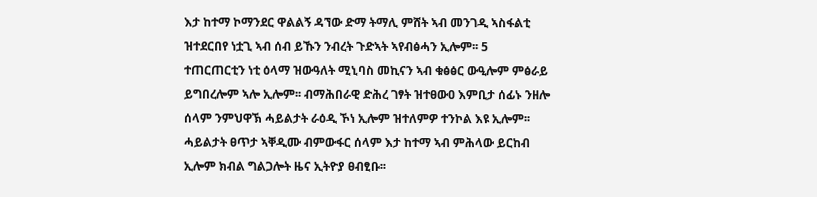እታ ከተማ ኮማንደር ዋልልኝ ዳኘው ድማ ትማሊ ምሸት ኣብ መንገዲ ኣስፋልቲ ዝተደርበየ ነቷጊ ኣብ ሰብ ይኹን ንብረት ጉድኣት ኣየብፅሓን ኢሎም፡፡ 5 ተጠርጠርቲን ነቲ ዕላማ ዝውዓለት ሚኒባስ መኪናን ኣብ ቁፅፅር ውዒሎም ምፅራይ ይግበረሎም ኣሎ ኢሎም፡፡ ብማሕበራዊ ድሕረ ገፃት ዝተፀውዐ እምቢታ ሰፊኑ ንዘሎ ሰላም ንምህዋኽ ሓይልታት ራዕዲ ኾነ ኢሎም ዝተለምዎ ተንኮል እዩ ኢሎም፡፡ ሓይልታት ፀጥታ ኣቐዲሙ ብምውፋር ሰላም እታ ከተማ ኣብ ምሕላው ይርከብ ኢሎም ክብል ግልጋሎት ዜና ኢትዮያ ፀብፂቡ፡፡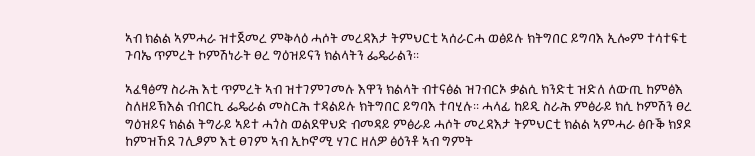ኣብ ክልል ኣምሓራ ዝተጀመረ ምቅላዕ ሓሶት መረዳእታ ትምህርቲ ኣሰራርሓ ወፅይሉ ክትግበር ይግባእ ኢሎም ተሳተፍቲ ጉባኤ ጥምረት ኮምሽነራት ፀረ ግዕዝይናን ክልላትን ፌዴራልን፡፡

ኣፈፃፅማ ስራሕ እቲ ጥምረት ኣብ ዝተገምገመሉ እዋን ክልላት ብተናፅል ዝገብርኦ ቃልሲ ክንድቲ ዝድለ ለውጢ ከምፅእ ስለዘይኽእል ብብርኪ ፌዴራል መስርሕ ተዳልይሉ ክትግበር ይግባእ ተባሂሉ፡፡ ሓላፊ ከይዲ ስራሕ ምፅራይ ክሲ ኮምሽን ፀረ ግዕዝይና ክልል ትግራይ ኣይተ ሓጎስ ወልደዋህድ ብመዳይ ምፅራይ ሓሶት መረዳእታ ትምህርቲ ክልል ኣምሓራ ፅቡቕ ክያዶ ከምዝኸደ ገሊፆም እቲ ፀገም ኣብ ኢኮኖሚ ሃገር ዘለዎ ፅዕንቶ ኣብ ግምት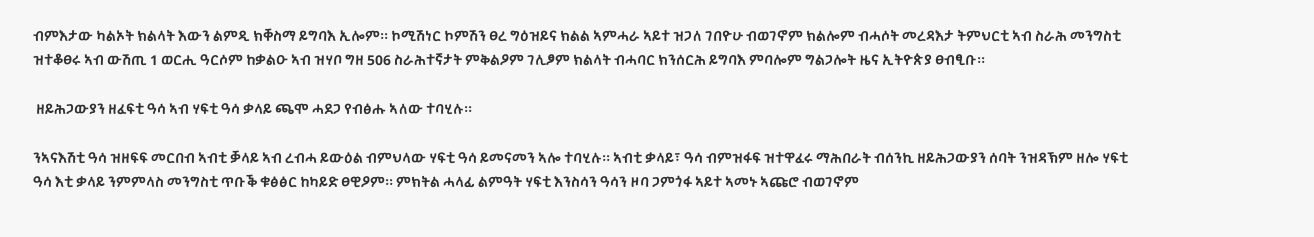ብምእታው ካልኦት ክልላት እውን ልምዲ ክቐስማ ይግባእ ኢሎም፡፡ ኮሚሽነር ኮምሽን ፀረ ግዕዝይና ክልል ኣምሓራ ኣይተ ዝጋለ ገበዮሁ ብወገኖም ክልሎም ብሓሶት መረዳእታ ትምህርቲ ኣብ ስራሕ መንግስቲ ዝተቆፀሩ ኣብ ውሽጢ 1 ወርሒ ዓርሶም ከቃልዑ ኣብ ዝሃቦ ግዘ 506 ስራሕተኛታት ምቅልዖም ገሊፆም ክልላት ብሓባር ክንሰርሕ ይግባእ ምባሎም ግልጋሎት ዜና ኢትዮጵያ ፀብፂቡ፡፡

 ዘይሕጋውያን ዘፈፍቲ ዓሳ ኣብ ሃፍቲ ዓሳ ቃላይ ጫሞ ሓደጋ የብፅሑ ኣለው ተባሂሉ፡፡

ንኣናእሽቲ ዓሳ ዝዘፍፍ መርበብ ኣብቲ ቓላይ ኣብ ረብሓ ይውዕል ብምህላው ሃፍቲ ዓሳ ይመናመን ኣሎ ተባሂሉ፡፡ ኣብቲ ቃላይ፣ ዓሳ ብምዝፋፍ ዝተዋፈሩ ማሕበራት ብሰንኪ ዘይሕጋውያን ሰባት ንዝዳኽም ዘሎ ሃፍቲ ዓሳ እቲ ቃላይ ንምምላስ መንግስቲ ጥቡቕ ቁፅፅር ከካይድ ፀዊዖም፡፡ ምክትል ሓላፊ ልምዓት ሃፍቲ እንስሳን ዓሳን ዞባ ጋምጎፋ ኣይተ ኣመኑ ኣጩሮ ብወገኖም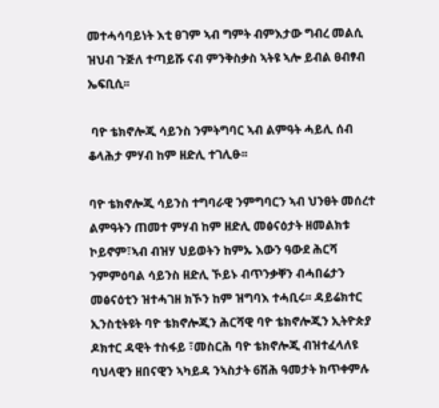መተሓሳባይነት እቲ ፀገም ኣብ ግምት ብምእታው ግብረ መልሲ ዝህብ ጉጅለ ተጣይሹ ናብ ምንቅስቃስ ኣትዩ ኣሎ ይብል ፀብፃብ ኤፍቢሲ፡፡

 ባዮ ቴክኖሎጂ ሳይንስ ንምትግባር ኣብ ልምዓት ሓይሊ ሰብ ቆላሕታ ምሃብ ከም ዘድሊ ተገሊፁ፡፡

ባዮ ቴክኖሎጂ ሳይንስ ተግባራዊ ንምግባርን ኣብ ህንፀት መሰረተ ልምዓትን ጠመተ ምሃብ ከም ዘድሊ መፅናዕታት ዘመልክቱ ኮይኖም፣ኣብ ብዝሃ ህይወትን ከምኡ እውን ዓውደ ሕርሻ ንምምዕባል ሳይንስ ዘድሊ ኾይኑ ብጥንቃቐን ብሓበሬታን መፅናዕቲን ዝተሓገዘ ክኾን ከም ዝግባእ ተሓቢሩ፡፡ ዳይሬክተር ኢንስቲትዩት ባዮ ቴክኖሎጂን ሕርሻዊ ባዮ ቴክኖሎጂን ኢትዮጵያ ዶክተር ዳዊት ተስፋይ ፣መስርሕ ባዮ ቴክኖሎጂ ብዝተፈላለዩ ባህላዊን ዘበናዊን ኣካይዳ ንኣስታት 6ሽሕ ዓመታት ክጥቀምሉ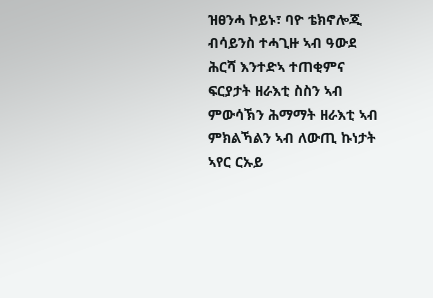ዝፀንሓ ኮይኑ፣ ባዮ ቴክኖሎጂ ብሳይንስ ተሓጊዙ ኣብ ዓውደ ሕርሻ እንተድኣ ተጠቂምና ፍርያታት ዘራእቲ ስስን ኣብ ምውሳኽን ሕማማት ዘራእቲ ኣብ ምክልኻልን ኣብ ለውጢ ኩነታት ኣየር ርኡይ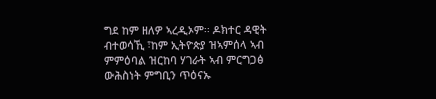ግደ ከም ዘለዎ ኣረዲኦም፡፡ ዶክተር ዳዊት ብተወሳኺ ፣ከም ኢትዮጵያ ዝኣምሰላ ኣብ ምምዕባል ዝርከባ ሃገራት ኣብ ምርግጋፅ ውሕስነት ምግቢን ጥዕናኡ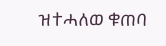ዝተሓለወ ቁጠባ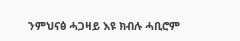ንምህናፅ ሓጋዛይ እዩ ክብሉ ሓቢሮም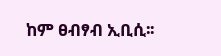ከም ፀብፃብ ኢቢሲ፡፡